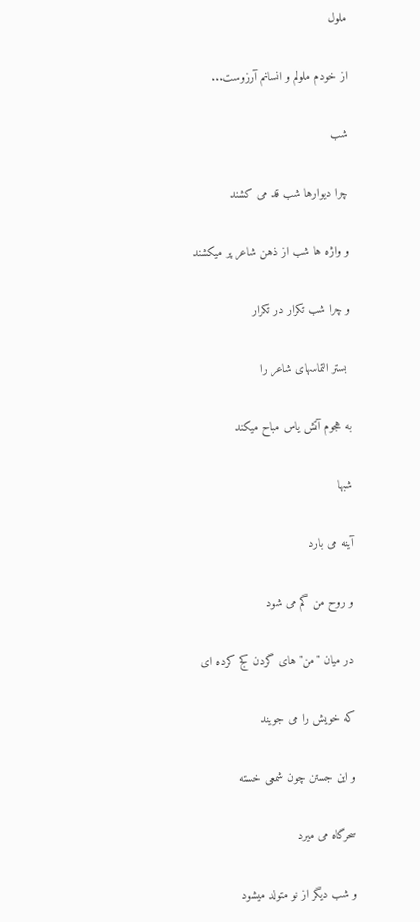ملول

از خودم ملولم و انسانم آرزوست...

شب

چرا دیوارها شب قد می کشند

و واژه ها شب از ذهن شاعر پر میکشند

و چرا شب تکرار در تکرار

 بستر التماسهای شاعر را

به هجوم آتش یاس مباح میکند

شبها

آینه می بارد

و روح من گم می شود

در میان "من" های گردن کج کرده ای

که خویش را می جویند

و این جستن چون شمعی خسته

سحرگاه می میرد

و شب دیگر از نو متولد میشود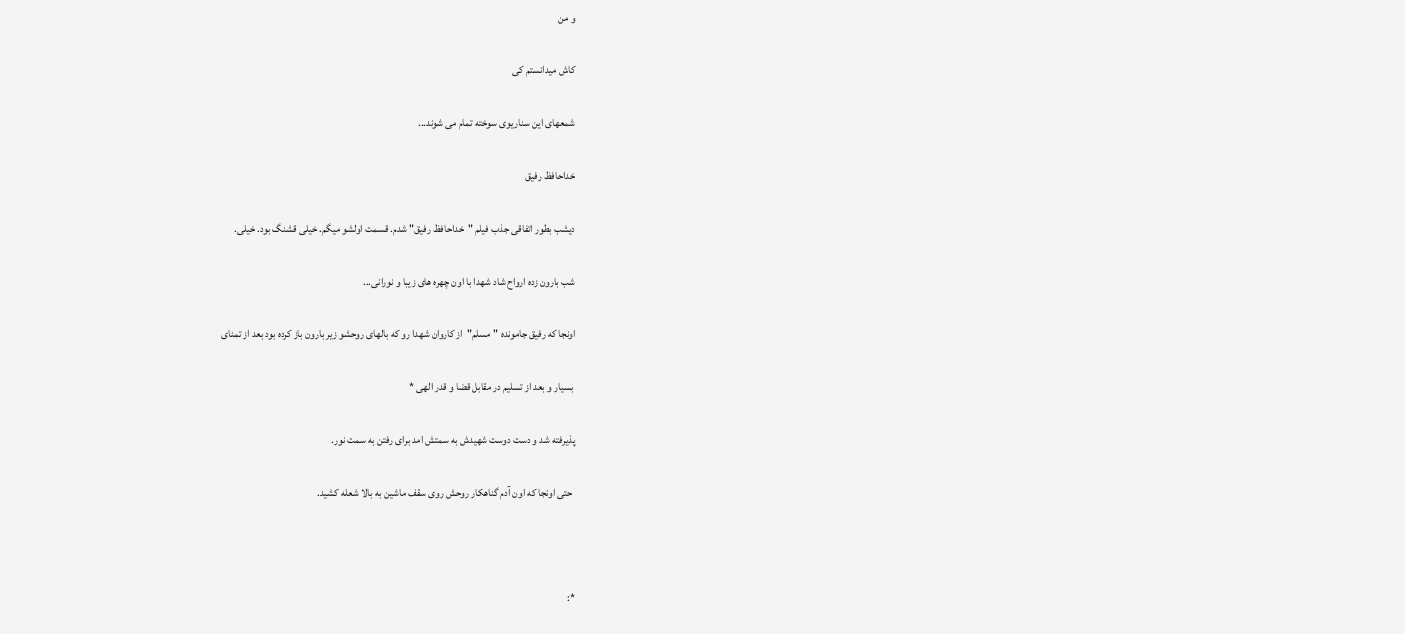و من

کاش میدانستم کی

شمعهای این سناریوی سوخته تمام می شوند...

خداحافظ رفیق

دیشب بطور اتفاقی جذب فیلم "خداحافظ رفیق" شدم. قسمت اولشو میگم. خیلی قشنگ بود. خیلی.

شب بارون زده ارواح شاد شهدا با اون چهره های زیبا و نورانی...

اونجا که رفیق جامونده "مسلم"  از کاروان شهدا رو که بالهای روحشو زیر بارون باز کرده بود بعد از تمنای

 بسیار و بعد از تسلیم در مقابل قضا و قدر الهی *

پذیرفته شد و دست دوست شهیدش به سمتش امد برای رفتن به سمت نور.

 حتی اونجا که اون آدم گناهکار روحش روی سقف ماشین به بالا شعله کشید.



*: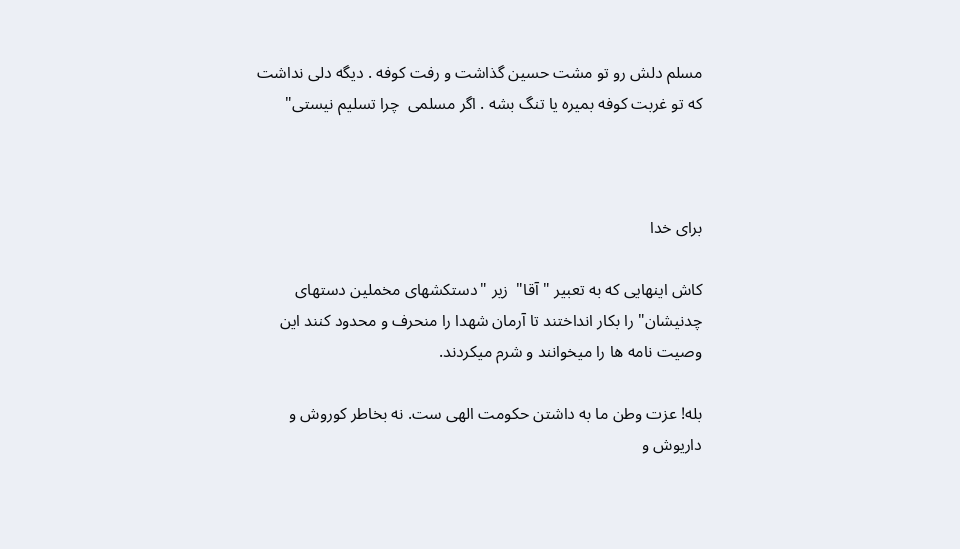مسلم دلش رو تو مشت حسین گذاشت و رفت کوفه . دیگه دلی نداشت که تو غربت کوفه بمیره یا تنگ بشه . اگر مسلمی  چرا تسلیم نیستی"



برای خدا

کاش اینهایی که به تعبیر "آقا"  زیر "دستکشهای مخملین دستهای چدنیشان" را بکار انداختند تا آرمان شهدا را منحرف و محدود کنند این وصیت نامه ها را میخوانند و شرم میکردند.

بله! عزت وطن ما به داشتن حکومت الهی ست. نه بخاطر کوروش و داریوش و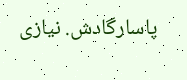پاسارگادش. نیازی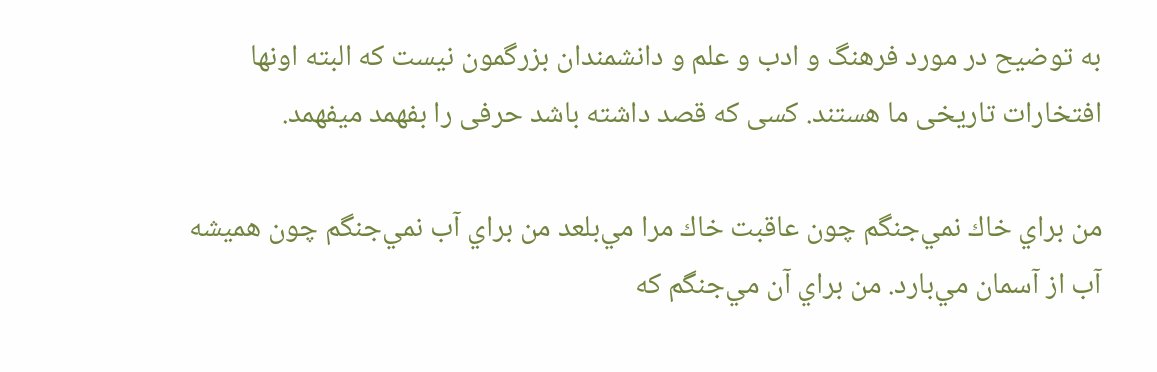به توضیح در مورد فرهنگ و ادب و علم و دانشمندان بزرگمون نیست که البته اونها افتخارات تاریخی ما هستند. کسی که قصد داشته باشد حرفی را بفهمد میفهمد.

من براي خاك نمي‌جنگم چون عاقبت خاك مرا مي‌بلعد من براي آب نمي‌جنگم چون هميشه آب از آسمان مي‌بارد. من براي آن مي‌جنگم كه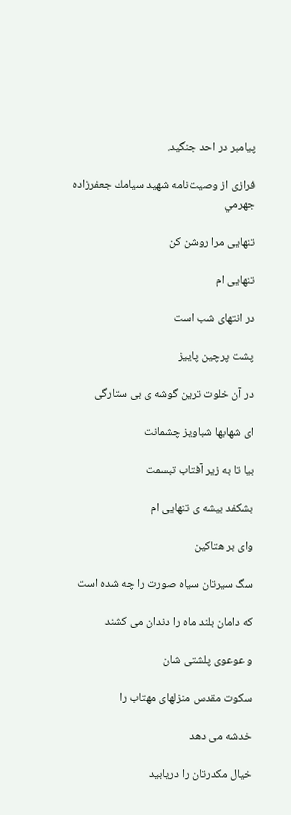پيامبر در احد جنگيد.

فرازی از وصیت‌نامه شهید سيامك جعفرزاده جهرمي

تنهایی مرا روشن کن

تنهایی ام

در انتهای شب است

پشت پرچین پاییز

در آن خلوت ترین گوشه ی بی ستارگی

ای شهابها شباویز چشمانت

بیا تا به زیر آفتاب تبسمت

بشکفد بیشه ی تنهایی ام

وای بر هتاکین

سگ سیرتان سیاه صورت را چه شده است

که دامان بلند ماه را دندان می کشند

و عوعوی پلشتی شان

سکوت مقدس منزلهای مهتاب را

خدشه می دهد

خیال مکدرتان را دریابید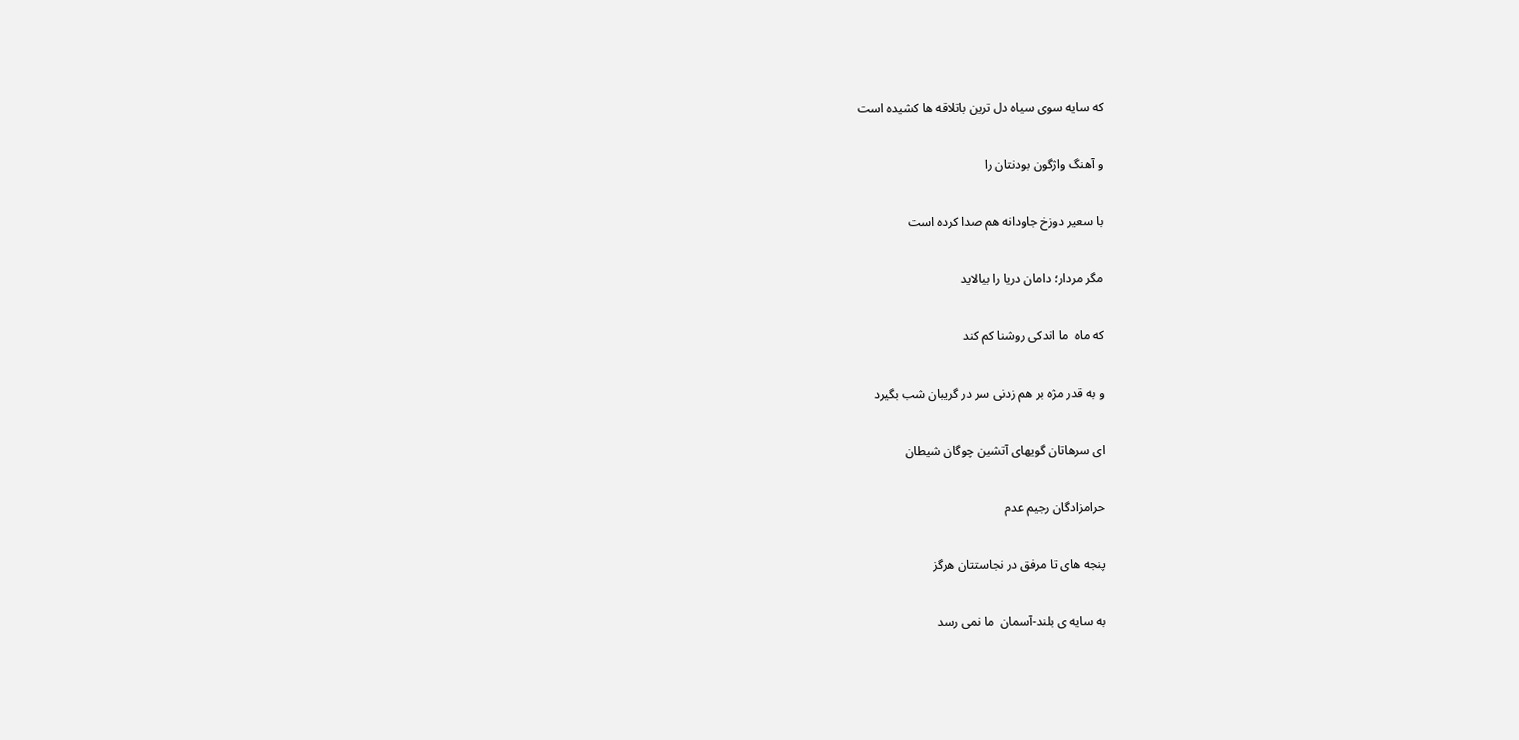که سایه سوی سیاه دل ترین باتلاقه ها کشیده است

و آهنگ واژگون بودنتان را

با سعیر دوزخ جاودانه هم صدا کرده است

مگر مردار؛ دامان دریا را بیالاید

که ماه  ما اندکی روشنا کم کند

و به قدر مژه بر هم زدنی سر در گریبان شب بگیرد

ای سرهاتان گویهای آتشین چوگان شیطان

حرامزادگان رجیم عدم

پنجه های تا مرفق در نجاستتان هرگز

به سایه ی بلند-آسمان  ما نمی رسد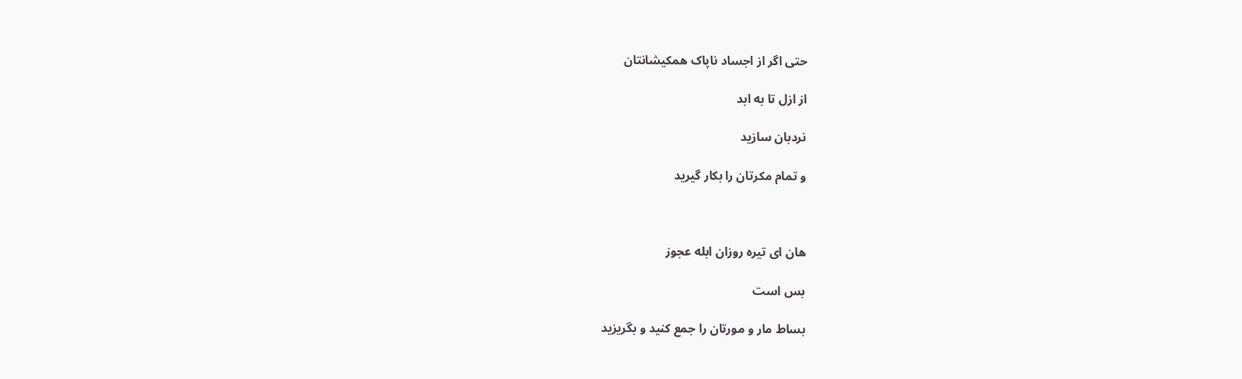حتی اگر از اجساد ناپاک همکیشانتان

از ازل تا به ابد

نردبان سازید

و تمام مکرتان را بکار گیرید



هان ای تیره روزان ابله عجوز

بس است

بساط مار و مورتان را جمع کنید و بگریزید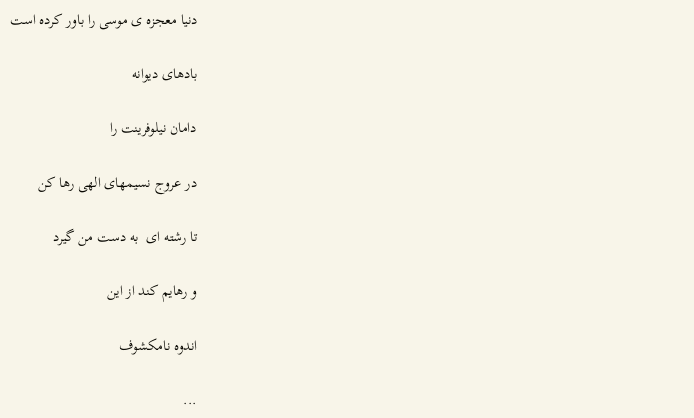دنیا معجزه ی موسی را باور کرده است

بادهای دیوانه

دامان نیلوفرینت را

در عروج نسیمهای الهی رها کن

تا رشته ای  به دست من گیرد

و رهایم کند از این

اندوه نامکشوف

...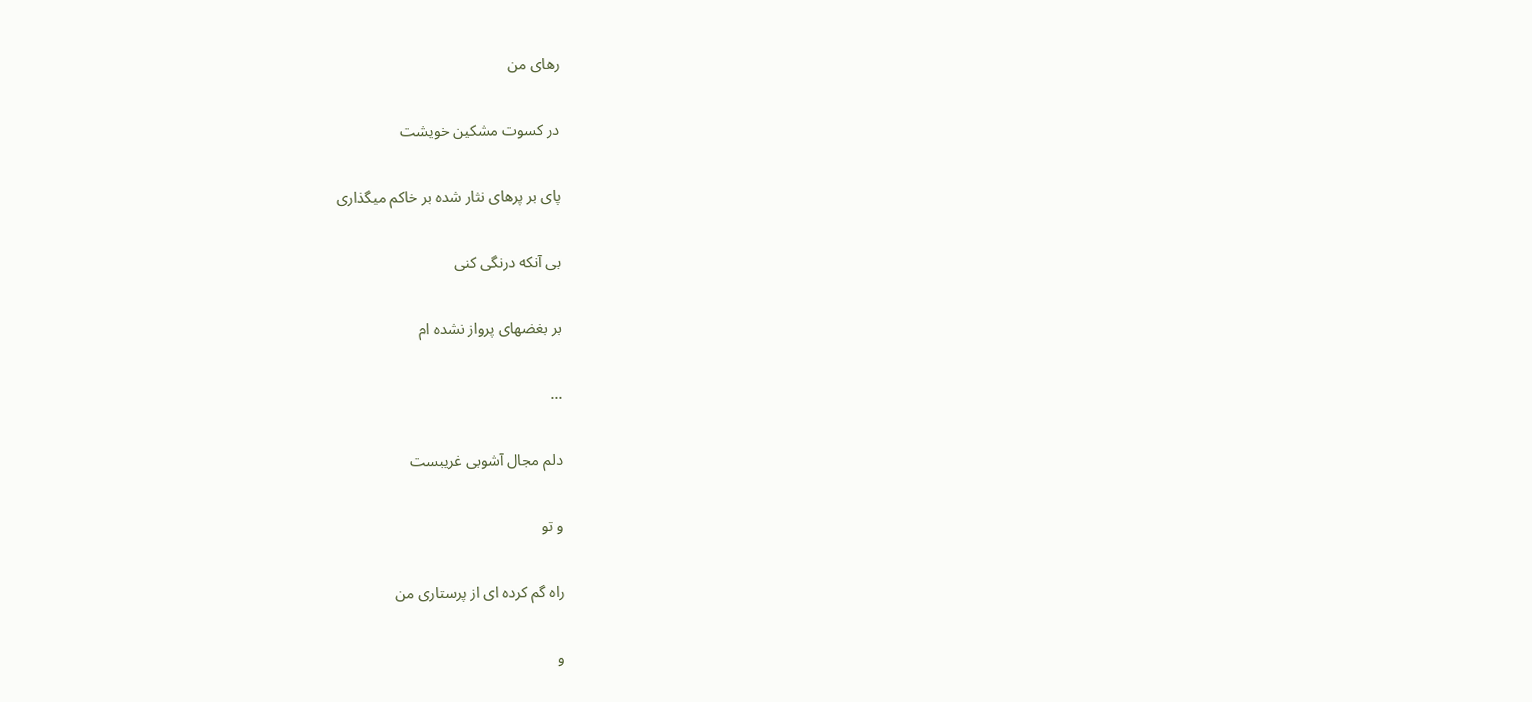رهای من

در کسوت مشکین خویشت

پای بر پرهای نثار شده بر خاکم میگذاری

بی آنکه درنگی کنی

بر بغضهای پرواز نشده ام

...

دلم مجال آشوبی غریبست

و تو

راه گم کرده ای از پرستاری من

و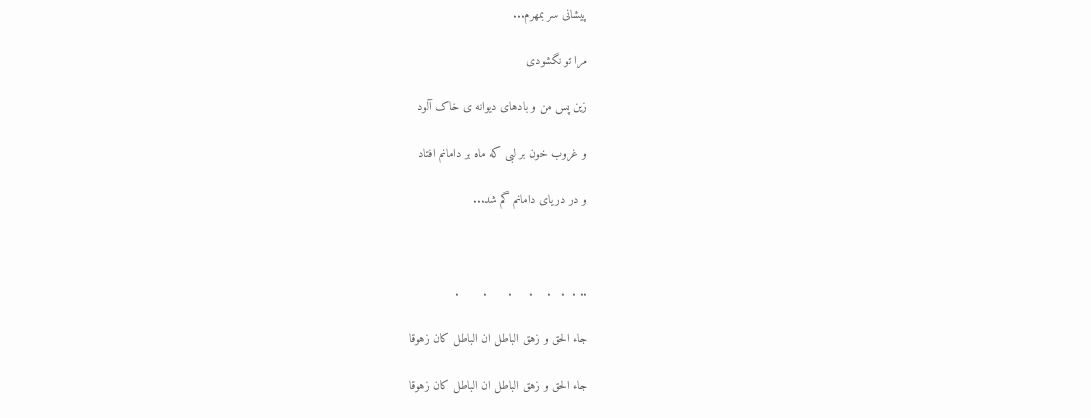پیشانی سر بمهرم...

مرا تو نگشودی

زین پس من و بادهای دیوانه ی خاک آلود

و غروب خون بر لبی که ماه بر دامانم افتاد

و در دریای دامانم گم شد...



.. .  .   .    .     .      .       .

جاء الحق و زهق الباطل ان الباطل کان زهوقا

جاء الحق و زهق الباطل ان الباطل کان زهوقا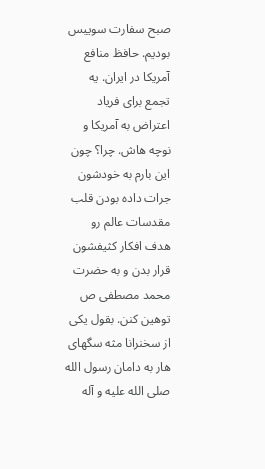صبح سفارت سوییس بودیم. حافظ منافع آمریکا در ایران. یه تجمع برای فریاد اعتراض به آمریکا و نوچه هاش. چرا؟ چون این بارم به خودشون جرات داده بودن قلب مقدسات عالم رو هدف افکار کثیفشون قرار بدن و به حضرت محمد مصطفی ص توهین کنن. بقول یکی از سخنرانا مثه سگهای هار به دامان رسول الله صلی الله علیه و آله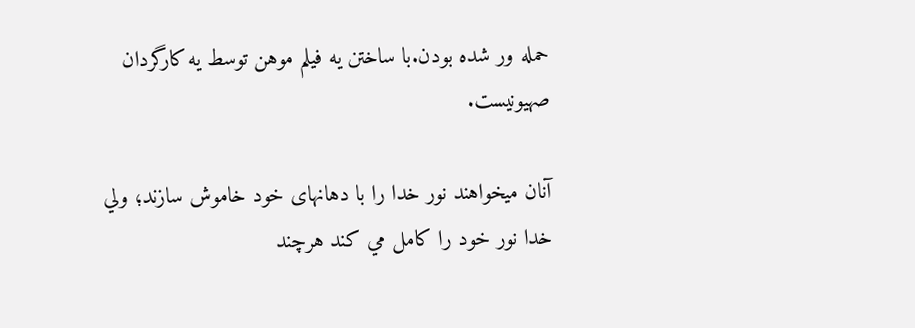حمله ور شده بودن.با ساختن یه فیلم موهن توسط یه کارگردان صهیونیست.

آنان ميخواهند نور خدا را با دهانهای خود خاموش سازند؛ ولي خدا نور خود را كامل مي كند هرچند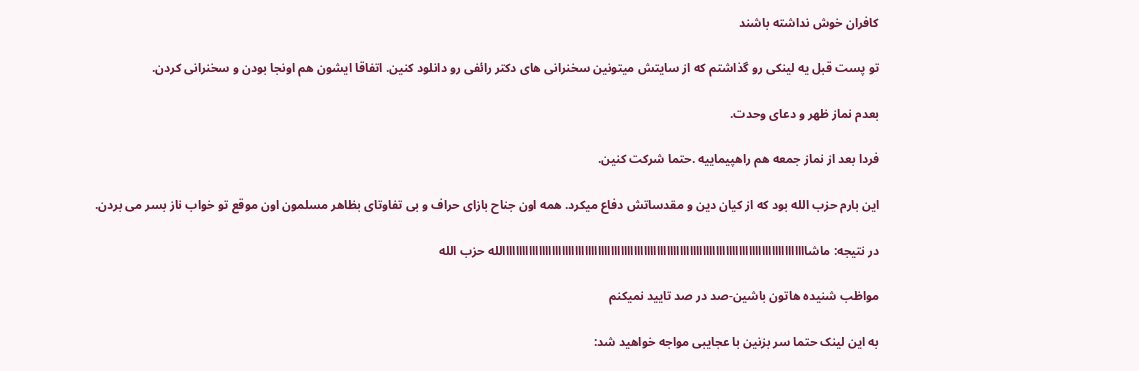كافران خوش نداشته باشند

تو پست قبل یه لینکی رو گذاشتم که از سایتش میتونین سخنرانی های دکتر رائفی رو دانلود کنین. اتفاقا ایشون هم اونجا بودن و سخنرانی کردن.

بعدم نماز ظهر و دعای وحدت.

فردا بعد از نماز جمعه هم راهپیماییه .حتما شرکت کنین.

این بارم حزب الله بود که از کیان دین و مقدساتش دفاع میکرد. همه اون جناح بازای حراف و بی تفاوتای بظاهر مسلمون اون موقع تو خواب ناز بسر می بردن.

در نتیجه: ماشااااااااااااااااااااااااااااااااااااااااااااااااااااااااااااااااااااااااااااااااااااااااااااالله حزب الله

مواظب شنیده هاتون باشین-صد در صد تایید نمیکنم

به این لینک حتما سر بزنین با عجایبی مواجه خواهید شد: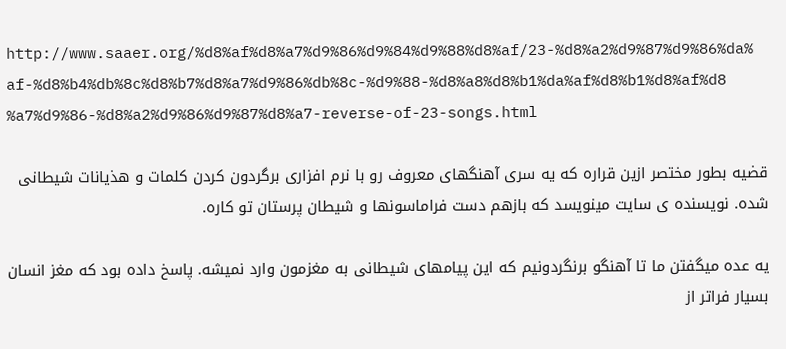http://www.saaer.org/%d8%af%d8%a7%d9%86%d9%84%d9%88%d8%af/23-%d8%a2%d9%87%d9%86%da%af-%d8%b4%db%8c%d8%b7%d8%a7%d9%86%db%8c-%d9%88-%d8%a8%d8%b1%da%af%d8%b1%d8%af%d8%a7%d9%86-%d8%a2%d9%86%d9%87%d8%a7-reverse-of-23-songs.html

قضیه بطور مختصر ازین قراره که یه سری آهنگهای معروف رو با نرم افزاری برگردون کردن کلمات و هذیانات شیطانی شده. نویسنده ی سایت مینویسد که بازهم دست فراماسونها و شیطان پرستان تو کاره.

یه عده میگفتن ما تا آهنگو برنگردونیم که این پیامهای شیطانی به مغزمون وارد نمیشه. پاسخ داده بود که مغز انسان بسیار فراتر از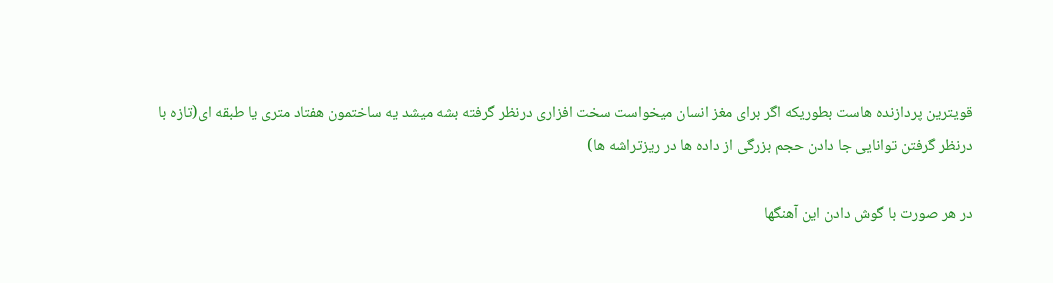قویترین پردازنده هاست بطوریکه اگر برای مغز انسان میخواست سخت افزاری درنظر گرفته بشه میشد یه ساختمون هفتاد متری یا طبقه ای(تازه با درنظر گرفتن توانایی جا دادن حجم بزرگی از داده ها در ریزتراشه ها)

در هر صورت با گوش دادن این آهنگها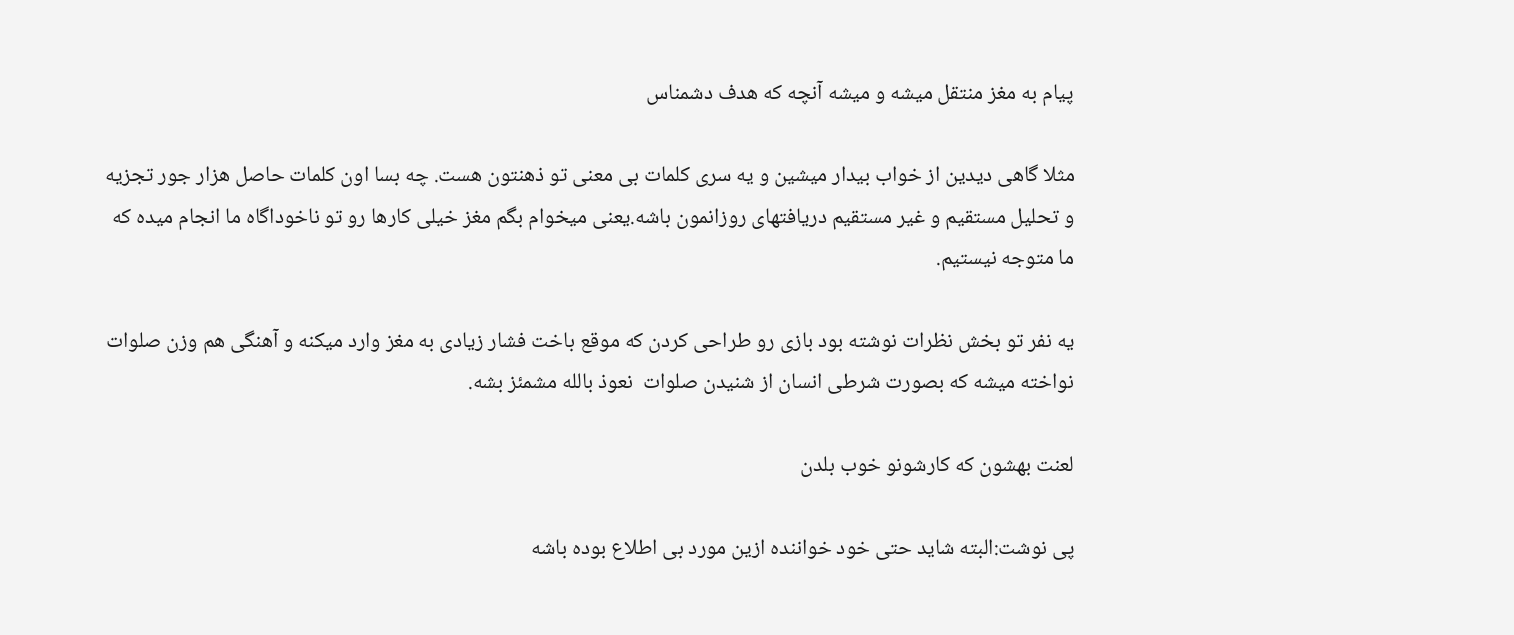پیام به مغز منتقل میشه و میشه آنچه که هدف دشمناس

مثلا گاهی دیدین از خواب بیدار میشین و یه سری کلمات بی معنی تو ذهنتون هست. چه بسا اون کلمات حاصل هزار جور تجزیه و تحلیل مستقیم و غیر مستقیم دریافتهای روزانمون باشه.یعنی میخوام بگم مغز خیلی کارها رو تو ناخوداگاه ما انجام میده که ما متوجه نیستیم.

یه نفر تو بخش نظرات نوشته بود بازی رو طراحی کردن که موقع باخت فشار زیادی به مغز وارد میکنه و آهنگی هم وزن صلوات نواخته میشه که بصورت شرطی انسان از شنیدن صلوات  نعوذ بالله مشمئز بشه.

لعنت بهشون که کارشونو خوب بلدن

پی نوشت:البته شاید حتی خود خواننده ازین مورد بی اطلاع بوده باشه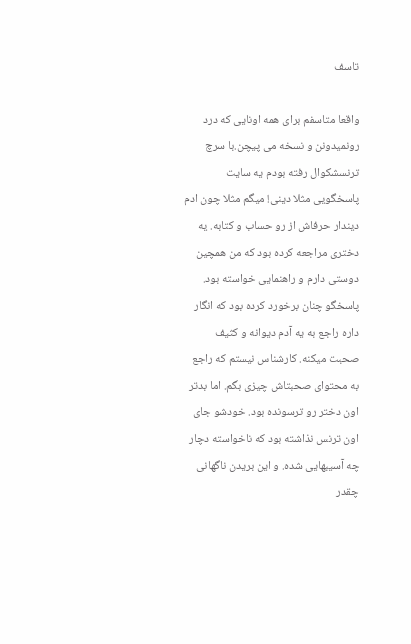تاسف

واقعا متاسفم برای همه اونایی که درد رونمیدونن و نسخه می پیچن.با سرچ ترنسشکوال رفته بودم یه سایت پاسخگویی مثلا دینی! میگم مثلا چون ادم دیندار حرفاش از رو حساب و کتابه. یه دختری مراجعه کرده بود که من همچین دوستی دارم و راهنمایی خواسته بود. پاسخگو چنان برخورد کرده بود که انگار داره راجع به یه آدم دیوانه و کثیف صحبت میکنه. کارشناس نیستم که راجع به محتوای صحبتاش چیزی بگم. اما بدتر اون دختر رو ترسونده بود. خودشو جای اون ترنس نذاشته بود که ناخواسته دچار چه آسیبهایی شده. و این بریدن ناگهانی چقدر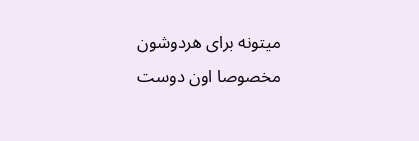میتونه برای هردوشون مخصوصا اون دوست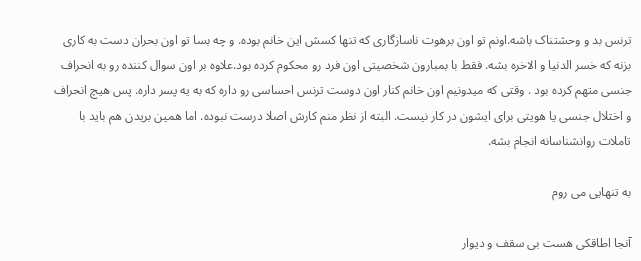ترنس بد و وحشتناک باشه.اونم تو اون برهوت ناسازگاری که تنها کسش این خانم بوده. و چه بسا تو اون بحران دست به کاری بزنه که خسر الدنیا و الاخره بشه. فقط با بمبارون شخصیتی اون فرد رو محکوم کرده بود.علاوه بر اون سوال کننده رو به انحراف جنسی متهم کرده بود . وقتی که میدونیم اون خانم کنار اون دوست ترنس احساسی رو داره که به یه پسر داره. پس هیچ انحراف و اختلال جنسی یا هویتی برای ایشون در کار نیست. البته از نظر منم کارش اصلا درست نبوده. اما همین بریدن هم باید با تاملات روانشناسانه انجام بشه.

به تنهایی می روم

آنجا اطاقکی هست بی سقف و دیوار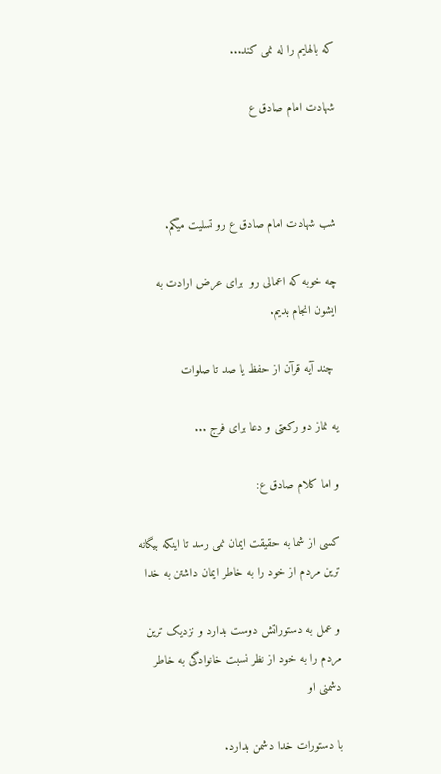که بالهایم را له نمی کند...

شهادت امام صادق ع



شب شهادت امام صادق ع رو تسلیت میگم.

چه خوبه که اعمالی رو  برای عرض ارادت به  ایشون انجام بدیم.

 چند آیه قرآن از حفظ یا صد تا صلوات

یه نماز دو رکعتی و دعا برای فرج ...

و اما کلام صادق ع:

کسی از شما به حقیقت ایمان نمی رسد تا اینکه بیگانه ترین مردم از خود را به خاطر ایمان داشتن به خدا

و عمل به دستوراتش دوست بدارد و نزدیک ترین مردم را به خود از نظر نسبت خانوادگی به خاطر دشمنی او

با دستورات خدا دشمن بدارد.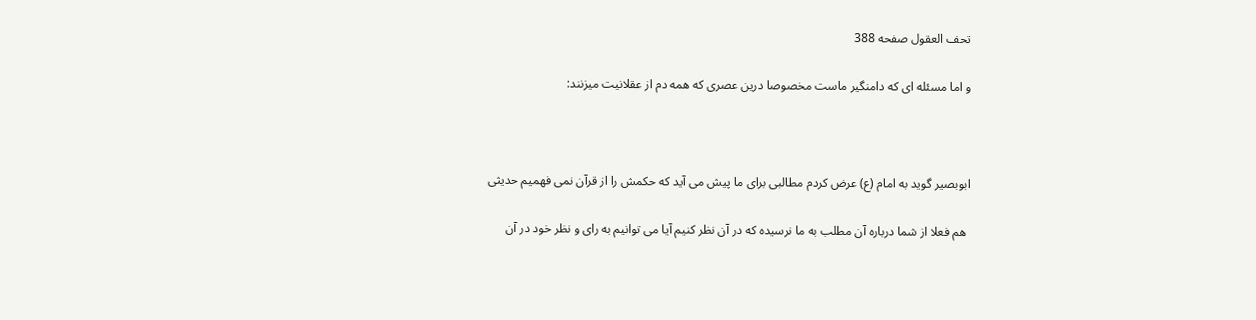تحف العقول صفحه 388

و اما مسئله ای که دامنگیر ماست مخصوصا درین عصری که همه دم از عقلانیت میزنند:



ابوبصیر گوید به امام (ع) عرض کردم مطالبی برای ما پیش می آید که حکمش را از قرآن نمی فهمیم حدیثی

 هم فعلا از شما درباره آن مطلب به ما نرسیده که در آن نظر کنیم آیا می توانیم به رای و نظر خود در آن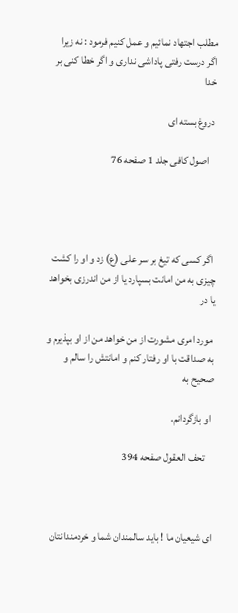مطلب اجتهاد نمائیم و عمل کنیم فرمود : نه زیرا اگر درست رفتی پاداشی نداری و اگر خطا کنی بر خدا

 دروغ بسته ای

   اصول کافی جلد 1 صفحه 76




 اگر کسی که تیغ بر سر علی (ع) زد و او را کشت چیزی به من امانت بسپارد یا از من اندرزی بخواهد یا در

 مورد امری مشورت از من خواهد من از او بپذیرم و به صداقت با او رفتار کنم و امانتش را سالم و صحیح به

 او بازگردانم.

    تحف العقول صفحه 394



ای شیعیان ما ! باید سالمندان شما و خردمندانتان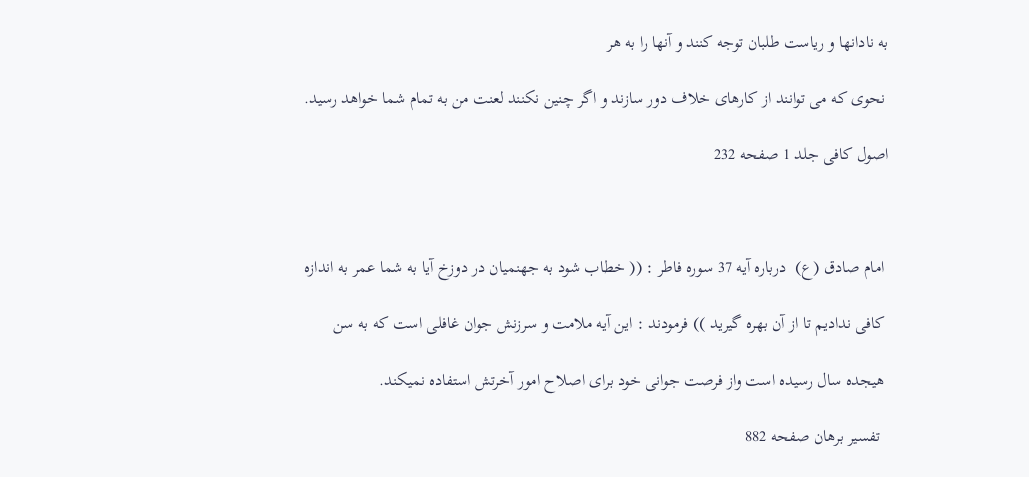به نادانها و ریاست طلبان توجه کنند و آنها را به هر

 نحوی که می توانند از کارهای خلاف دور سازند و اگر چنین نکنند لعنت من به تمام شما خواهد رسید.

اصول کافی جلد 1 صفحه 232



 امام صادق (ع)  درباره آیه 37 سوره فاطر : (( خطاب شود به جهنمیان در دوزخ آیا به شما عمر به اندازه

 کافی ندادیم تا از آن بهره گیرید )) فرمودند : این آیه ملامت و سرزنش جوان غافلی است که به سن

 هیجده سال رسیده است واز فرصت جوانی خود برای اصلاح امور آخرتش استفاده نمیکند.

  تفسیر برهان صفحه 882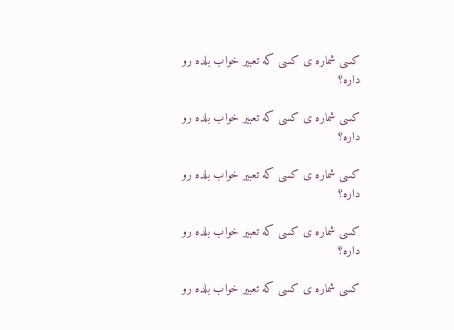کسی شماره ی کسی که تعبیر خواب بلده رو داره؟

کسی شماره ی کسی که تعبیر خواب بلده رو داره؟

کسی شماره ی کسی که تعبیر خواب بلده رو داره؟

کسی شماره ی کسی که تعبیر خواب بلده رو داره؟

کسی شماره ی کسی که تعبیر خواب بلده رو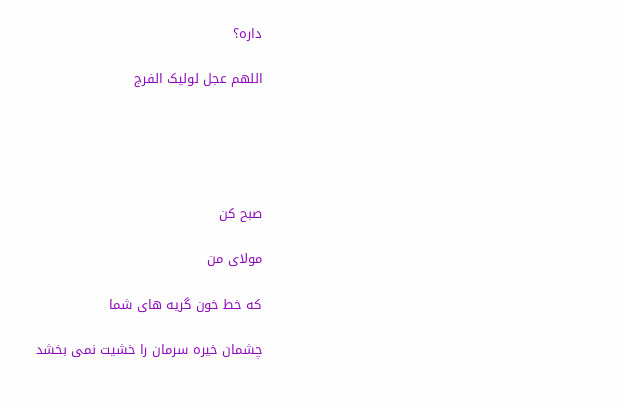داره؟

اللهم عجل لولیک الفرج





صبح کن

مولای من

که خط خون گریه های شما

چشمان خیره سرمان را خشیت نمی بخشد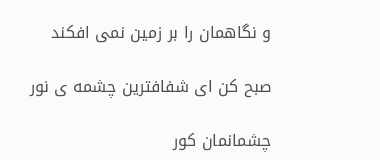و نگاهمان را بر زمین نمی افکند

صبح کن ای شفافترین چشمه ی نور

چشمانمان کور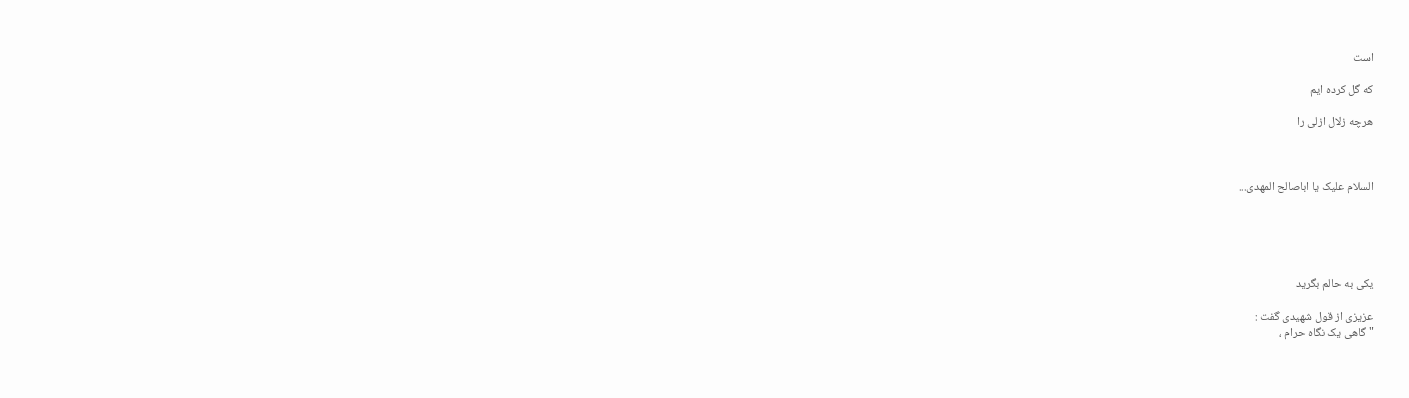است

که گل کرده ایم

هرچه زلال ازلی را



السلام علیک یا اباصالح المهدی...





یکی به حالم بگرید

عزیزی از قول شهیدی گفت :
" گاهی یک نگاه حرام ،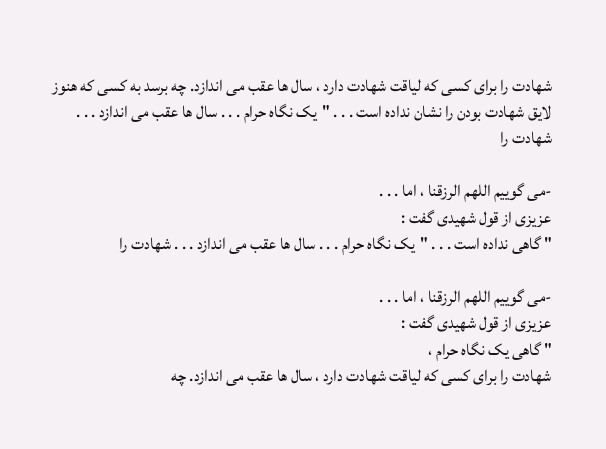شهادت را برای کسی که لیاقت شهادت دارد ، سال ها عقب می اندازد. چه برسد به کسی که هنوز لایق شهادت بودن را نشان نداده است . . . "یک نگاه حرام . . . سال ها عقب می اندازد . . . شهادت را

-می گوییم اللهم الرزقنا ، اما . . .
عزیزی از قول شهیدی گفت :
" گاهی نداده است . . . "یک نگاه حرام . . . سال ها عقب می اندازد . . . شهادت را

-می گوییم اللهم الرزقنا ، اما . . .
عزیزی از قول شهیدی گفت :
" گاهی یک نگاه حرام ،
شهادت را برای کسی که لیاقت شهادت دارد ، سال ها عقب می اندازد. چه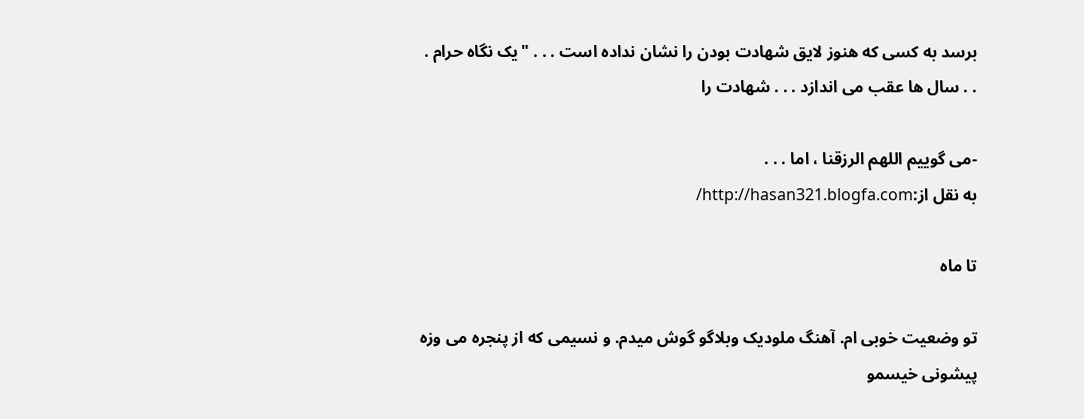برسد به کسی که هنوز لایق شهادت بودن را نشان نداده است . . . "یک نگاه حرام . . . سال ها عقب می اندازد . . . شهادت را

-می گوییم اللهم الرزقنا ، اما . . .
به نقل از:http://hasan321.blogfa.com/

تا ماه

تو وضعیت خوبی ام. آهنگ ملودیک وبلاگو گوش میدم. و نسیمی که از پنجره می وزه پیشونی خیسمو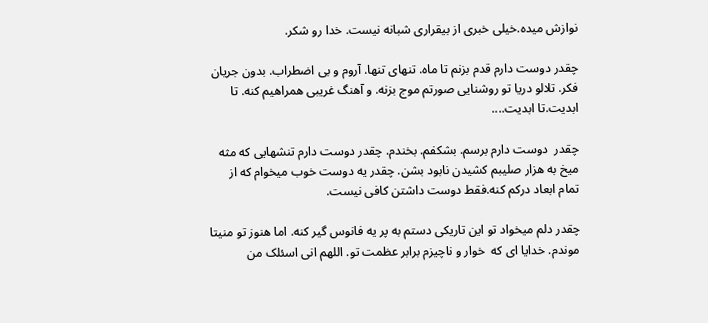نوازش میده.خیلی خبری از بیقراری شبانه نیست. خدا رو شکر.

چقدر دوست دارم قدم بزنم تا ماه. تنهای تنها. آروم و بی اضطراب. بدون جریان فکر. تلالو دریا تو روشنایی صورتم موج بزنه. و آهنگ غریبی همراهیم کنه. تا ابدیت.تا ابدیت....

چقدر  دوست دارم برسم. بشکفم. بخندم. چقدر دوست دارم تنشهایی که مثه میخ به هزار صلیبم کشیدن نابود بشن. چقدر یه دوست خوب میخوام که از تمام ابعاد درکم کنه.فقط دوست داشتن کافی نیست.

چقدر دلم میخواد تو این تاریکی دستم به پر یه فانوس گیر کنه. اما هنوز تو منیتا موندم. خدایا ای که  خوار و ناچیزم برابر عظمت تو. اللهم انی اسئلک من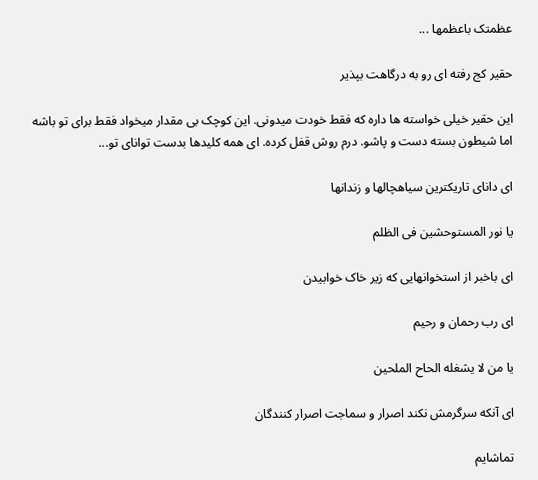عظمتک باعظمها ...

حقیر کج رفته ای رو به درگاهت بپذیر

این حقیر خیلی خواسته ها داره که فقط خودت میدونی. این کوچک بی مقدار میخواد فقط برای تو باشه اما شیطون بسته دست و پاشو. درم روش قفل کرده. ای همه کلیدها بدست توانای تو...

ای دانای تاریکترین سیاهچالها و زندانها

یا نور المستوحشین فی الظلم

ای باخبر از استخوانهایی که زیر خاک خوابیدن

ای رب رحمان و رحیم

یا من لا یشغله الحاح الملحین

اى آنکه سرگرمش نکند اصرار و سماجت اصرار کنندگان

تماشایم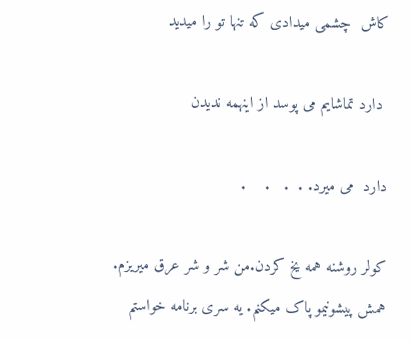کاش  چشمی میدادی که تنها تو را میدید

 دارد تماشایم می پوسد از اینهمه ندیدن

دارد  می میرد. .  .   .    .

کولر روشنه همه یخ کردن.من شر و شر عرق میریزم. همش پیشونیمو پاک میکنم. یه سری برنامه خواستم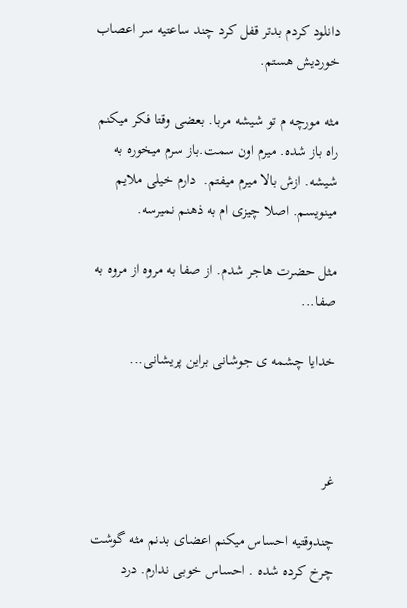دانلود کردم بدتر قفل کرد چند ساعتیه سر اعصاب خوردیش هستم.

مثه مورچه م تو شیشه مربا. بعضی وقتا فکر میکنم راه باز شده. میرم اون سمت.باز سرم میخوره به شیشه. ازش بالا میرم میفتم.  دارم خیلی ملایم  مینویسم. اصلا چیزی ام به ذهنم نمیرسه.

مثل حضرت هاجر شدم. از صفا به مروه از مروه به صفا...

خدایا چشمه ی جوشانی براین پریشانی...



غر

چندوقتیه احساس میکنم اعضای بدنم مثه گوشت چرخ کرده شده . احساس خوبی ندارم. درد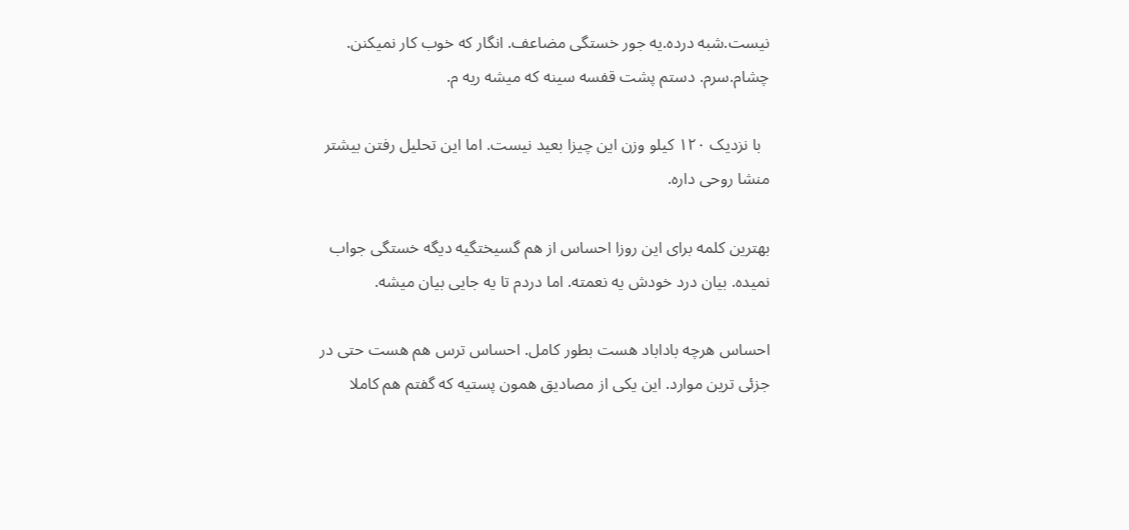نیست.شبه درده.یه جور خستگی مضاعف. انگار که خوب کار نمیکنن. چشام.سرم. دستم پشت قفسه سینه که میشه ریه م.

  با نزدیک ۱۲۰ کیلو وزن این چیزا بعید نیست. اما این تحلیل رفتن بیشتر منشا روحی داره.

بهترین کلمه برای این روزا احساس از هم گسیختگیه دیگه خستگی جواب نمیده. بیان درد خودش یه نعمته. اما دردم تا یه جایی بیان میشه.

احساس هرچه باداباد هست بطور کامل. احساس ترس هم هست حتی در جزئی ترین موارد. این یکی از مصادیق همون پستیه که گفتم هم کاملا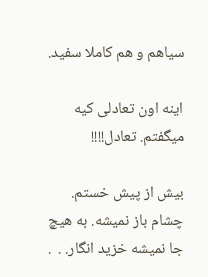سیاهم و هم کاملا سفید.

اینه اون تعادلی کیه میگفتم. تعادل!!!!

بیش از پیش خستم. چشام باز نمیشه. به هیچ جا نمیشه خزید انگار. .  .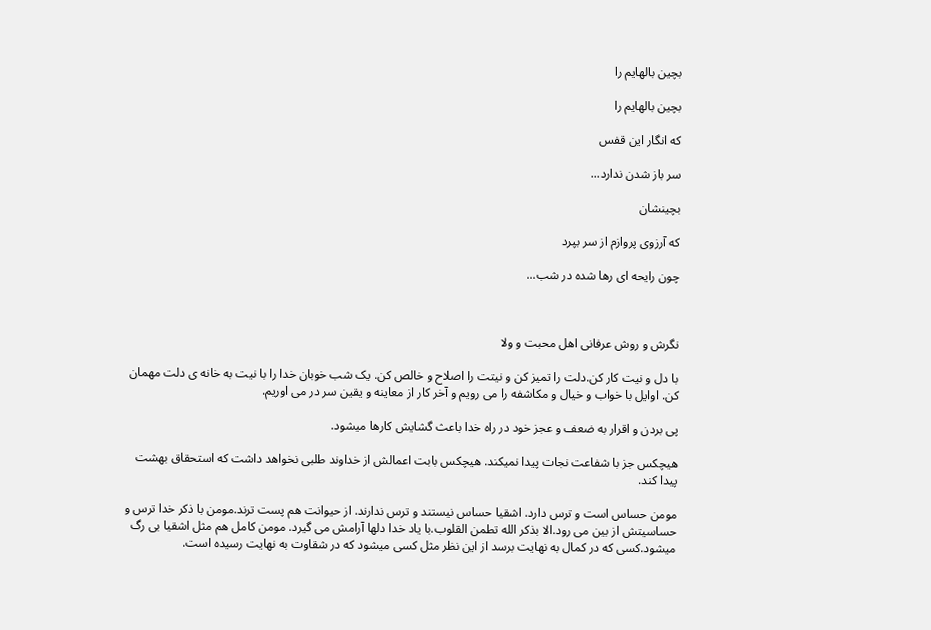بچین بالهایم را

بچین بالهایم را

که انگار این قفس

سر باز شدن ندارد...

بچینشان

که آرزوی پروازم از سر بپرد

چون رایحه ای رها شده در شب...



نگرش و روش عرفانی اهل محبت و ولا

با دل و نیت کار کن.دلت را تمیز کن و نیتت را اصلاح و خالص کن. یک شب خوبان خدا را با نیت به خانه ی دلت مهمان کن. اوایل با خواب و خیال و مکاشفه را می رویم و آخر کار از معاینه و یقین سر در می اوریم.

پی بردن و اقرار به ضعف و عجز خود در راه خدا باعث گشایش کارها میشود.

هیچکس جز با شفاعت نجات پیدا نمیکند. هیچکس بابت اعمالش از خداوند طلبی نخواهد داشت که استحقاق بهشت پیدا کند.

مومن حساس است و ترس دارد. اشقیا حساس نیستند و ترس ندارند. از حیوانت هم پست ترند.مومن با ذکر خدا ترس و حساسیتش از بین می رود.الا بذکر الله تطمن القلوب.با یاد خدا دلها آرامش می گیرد. مومن کامل هم مثل اشقیا بی رگ میشود.کسی که در کمال به نهایت برسد از این نظر مثل کسی میشود که در شقاوت به نهایت رسیده است.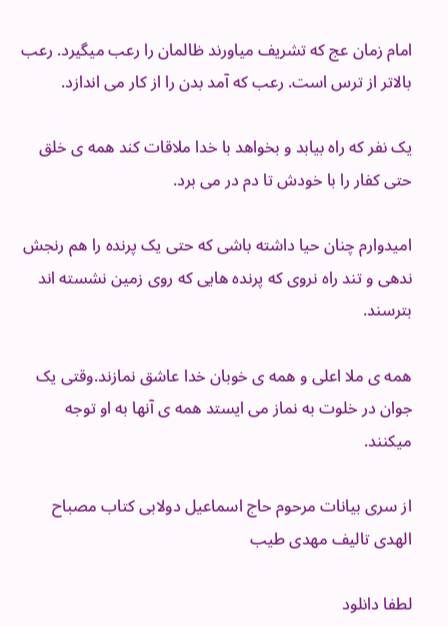امام زمان عج که تشریف میاورند ظالمان را رعب میگیرد. رعب بالاتر از ترس است. رعب که آمد بدن را از کار می اندازد.

یک نفر که راه بیابد و بخواهد با خدا ملاقات کند همه ی خلق حتی کفار را با خودش تا دم در می برد.

امیدوارم چنان حیا داشته باشی که حتی یک پرنده را هم رنجش ندهی و تند راه نروی که پرنده هایی که روی زمین نشسته اند بترسند.

همه ی ملا اعلی و همه ی خوبان خدا عاشق نمازند.وقتی یک جوان در خلوت به نماز می ایستد همه ی آنها به او توجه میکنند.

از سری بیانات مرحوم حاج اسماعیل دولابی کتاب مصباح الهدی تالیف مهدی طیب

لطفا دانلود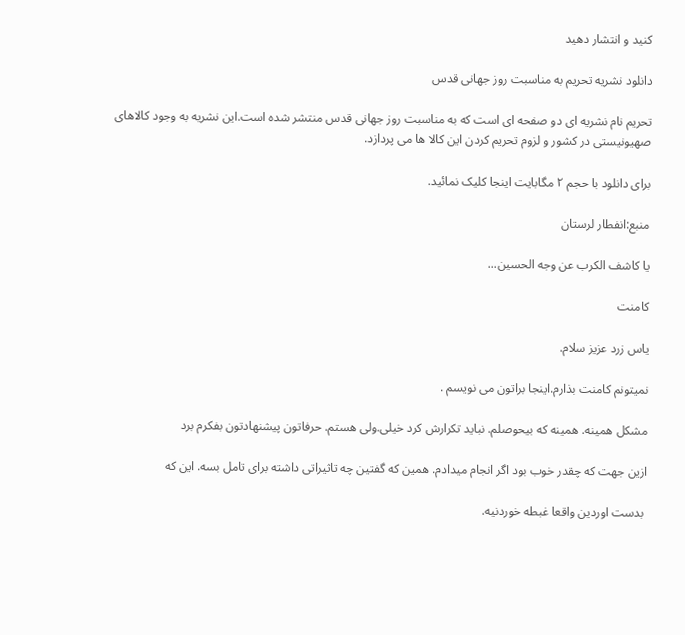کنید و انتشار دهید

دانلود نشریه تحریم به مناسبت روز جهانی قدس

تحریم نام نشریه ای دو صفحه ای است که به مناسبت روز جهانی قدس منتشر شده است.این نشریه به وجود کالاهای صهیونیستی در کشور و لزوم تحریم کردن این کالا ها می پردازد.

برای دانلود با حجم ۲ مگابایت اینجا کلیک نمائید.

منبع:انفطار لرستان

یا کاشف الکرب عن وجه الحسین...

کامنت

یاس زرد عزیز سلام.

نمیتونم کامنت بذارم.اینجا براتون می نویسم .

مشکل همینه. همینه که بیحوصلم. نباید تکرارش کرد خیلی.ولی هستم. حرفاتون پیشنهادتون بفکرم برد

ازین جهت که چقدر خوب بود اگر انجام میدادم. همین که گفتین چه تاثیراتی داشته برای تامل بسه. این که

 بدست اوردین واقعا غبطه خوردنیه.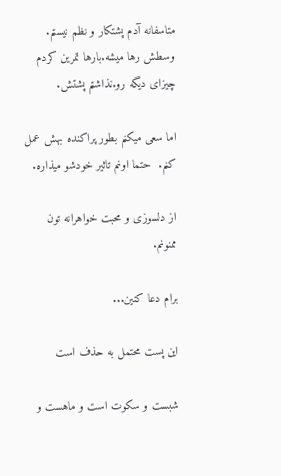متاسفانه آدم پشتکار و نظم نیستم. وسطش رها میشه.بارها تمرین کردم چیزای دیگه رو.نذاشتم پشتش.

اما سعی میکنم بطور پراکنده بهش عمل کنم.  حتما اونم تاثیر خودشو میذاره.

از دلسوزی و محبت خواهرانه تون ممنونم.

برام دعا کنین...

این پست محتمل به حذف است

شبست و سکوت است و ماهست و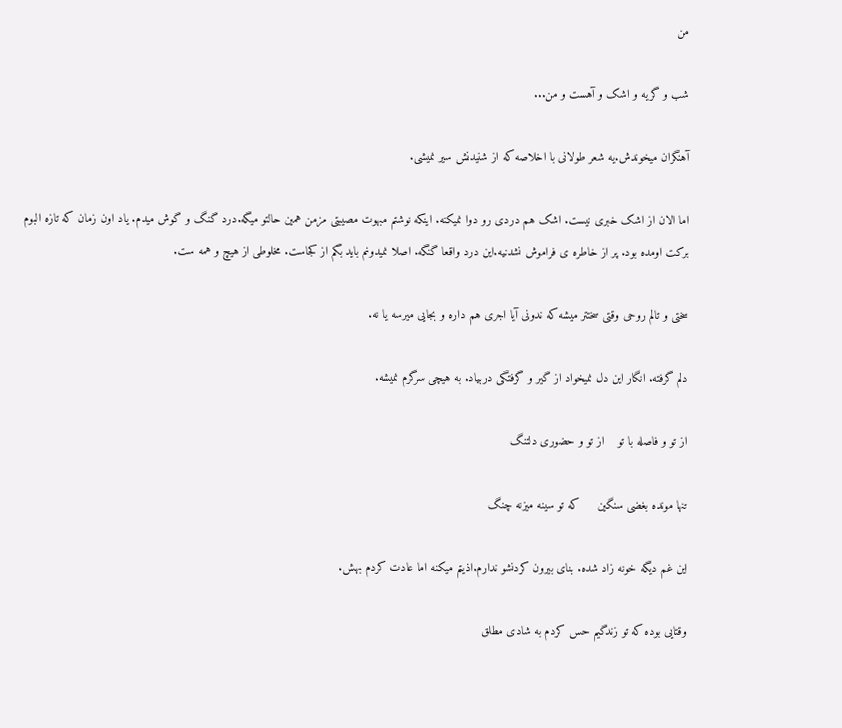من

شب و گریه و اشک و آهست و من...

آهنگران میخوندش.یه شعر طولانی با اخلاصه که از شنیدنش سیر نمیشی.

اما الان از اشک خبری نیست. اشک هم دردی رو دوا نمیکنه. اینکه نوشتم مبهوت مصیبتی مزمن همین حالتو میگه.درد گنگ و گوش میدم. یاد اون زمان که تازه البوم برکت اومده بود. پر از خاطره ی فراموش نشدنیه.این درد واقعا گنگه. اصلا نمیدونم باید بگم از کجاست. مخلوطی از هیچ و همه ست.

سختی و تالم روحی وقتی سختتر میشه که ندونی آیا اجری هم داره و بجایی میرسه یا نه.

دلم گرفته. انگار این دل نمیخواد از گیر و گرفتگی دربیاد. به هیچی سرگرم نمیشه.

از تو و فاصله با تو    از تو و حضوری دلتنگ

تنها مونده بغضی سنگین     که تو سینه میزنه چنگ

این غم دیگه خونه زاد شده. بنای بیرون کردنشو ندارم.اذیتم میکنه اما عادت کردم بهش.

وقتایی بوده که تو زندگیم حس کردم به شادی مطلق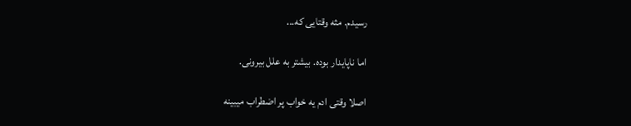رسیدم. مثه وقتایی که...

اما ناپایدار بوده. بیشتر به علل بیرونی.

اصلا وقتی ادم یه خواب پر اضطراب میبینه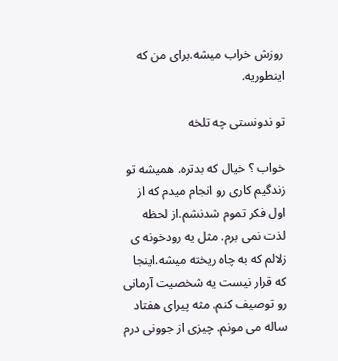روزش خراب میشه.برای من که اینطوریه.

تو ندونستی چه تلخه

خواب ؟ خیال که بدتره. همیشه تو زندگیم کاری رو انجام میدم که از اول فکر تموم شدنشم.از لحظه لذت نمی برم. مثل یه رودخونه ی زلالم که به چاه ریخته میشه.اینجا که قرار نیست یه شخصیت آرمانی رو توصیف کنم. مثه پیرای هفتاد ساله می مونم. چیزی از جوونی درم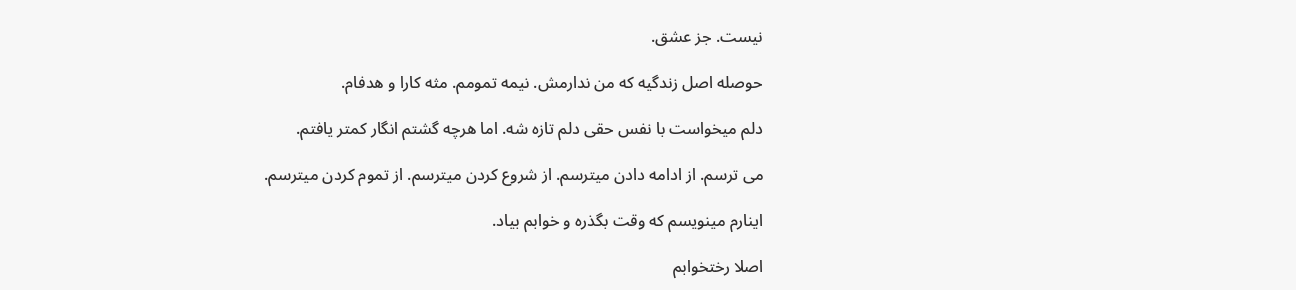نیست. جز عشق.

حوصله اصل زندگیه که من ندارمش. نیمه تمومم. مثه کارا و هدفام.

دلم میخواست با نفس حقی دلم تازه شه. اما هرچه گشتم انگار کمتر یافتم.

می ترسم. از ادامه دادن میترسم. از شروع کردن میترسم. از تموم کردن میترسم.

اینارم مینویسم که وقت بگذره و خوابم بیاد.

اصلا رختخوابم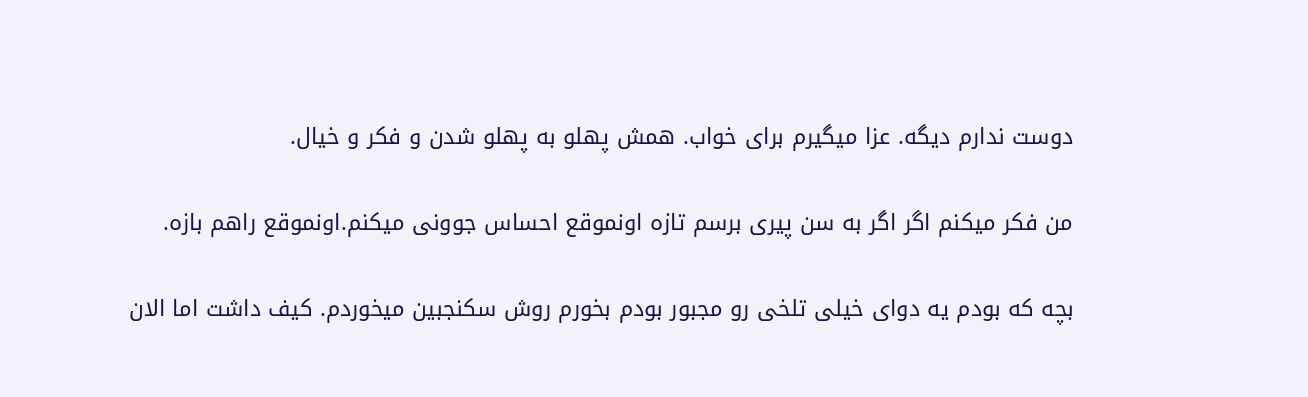دوست ندارم دیگه. عزا میگیرم برای خواب. همش پهلو به پهلو شدن و فکر و خیال.

من فکر میکنم اگر اگر به سن پیری برسم تازه اونموقع احساس جوونی میکنم.اونموقع راهم بازه.

بچه که بودم یه دوای خیلی تلخی رو مجبور بودم بخورم روش سکنجبین میخوردم. کیف داشت اما الان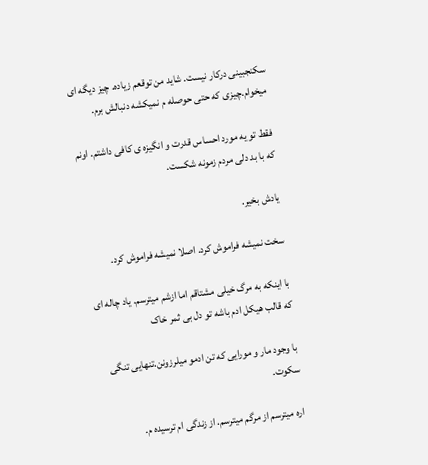سکنجبینی درکار نیست. شاید من توقعم زیاده. چیز دیگه ای میخوام.چیزی که حتی حوصله م نمیکشه دنبالش برم.

فقط تو یه مورد احساس قدرت و انگیزه ی کافی داشتم. اونم که با بد دلی مردم زمونه شکست.

یادش بخیر.

سخت نمیشه فراموش کرد. اصلا نمیشه فراموش کرد.

با اینکه به مرگ خیلی مشتاقم اما ازشم میترسم. یاد چاله ای که قالب هیکل ادم باشه تو دل بی ثمر خاک

با وجود مار و مورایی که تن ادمو میلرزونن.تنهایی تنگی سکوت.

اره میترسم از مرگم میترسم. از زندگی ام ترسیده م.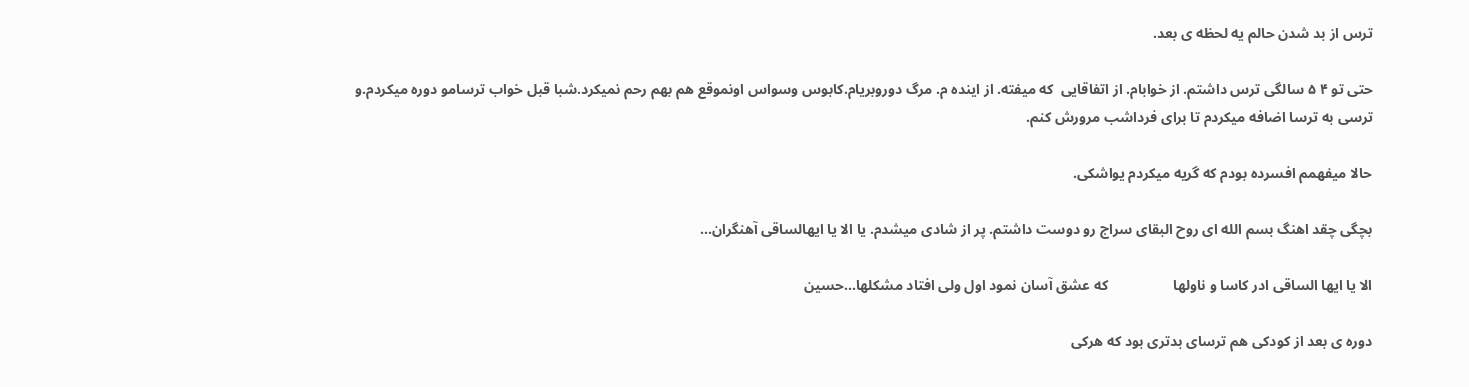ترس از بد شدن حالم یه لحظه ی بعد.

حتی تو ۴ ۵ سالگی ترس داشتم. از خوابام. از اتفاقایی  که میفته. از اینده م. مرگ دوروبریام.کابوس وسواس اونموقع هم بهم رحم نمیکرد.شبا قبل خواب ترسامو دوره میکردم.و ترسی به ترسا اضافه میکردم تا برای فرداشب مرورش کنم.

حالا میفهمم افسرده بودم که گریه میکردم یواشکی.

بچگی چقد اهنگ بسم الله ای روح البقای سراج رو دوست داشتم. پر از شادی میشدم. یا الا یا ایهالساقی آهنگران...

الا یا ایها الساقی ادر کاسا و ناولها                  که عشق آسان نمود اول ولی افتاد مشکلها...حسین

دوره ی بعد از کودکی هم ترسای بدتری بود که هرکی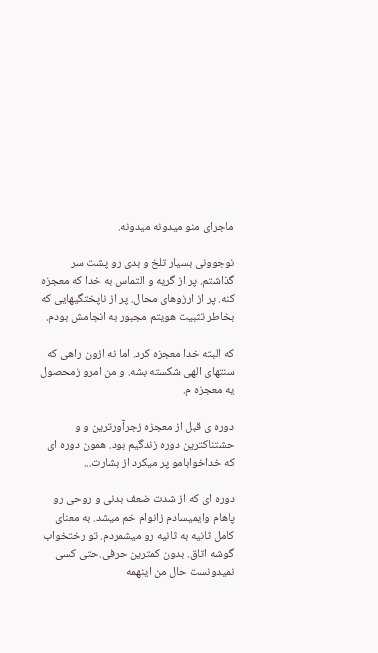ماجرای منو میدونه میدونه.

نوجوونی بسیار تلخ و بدی رو پشت سر گذاشتم. پر از گریه و التماس به خدا که معجزه کنه. پر از ارزوهای محال. پر از ناپختگیهایی که بخاطر تثبیت هویتم مجبور به انجامش بودم.

که البته خدا معجزه کرد. اما نه ازون راهی که سنتهای الهی شکسته بشه. و من امرو زمحصول یه معجزه م.

دوره ی قبل از معجزه زجرآورترین و و حشتناکترین دوره زندگیم بود. همون دوره ای که خداخوابامو پر میکرد از بشارت...

دوره ای که از شدت ضعف بدنی و روحی رو پاهام وایمیسادم زانوام خم میشد. به معنای کامل ثانیه به ثانیه رو میشمردم. تو رختخواب گوشه اتاق. بدون کمترین حرفی.حتی کسی نمیدونست حال من اینهمه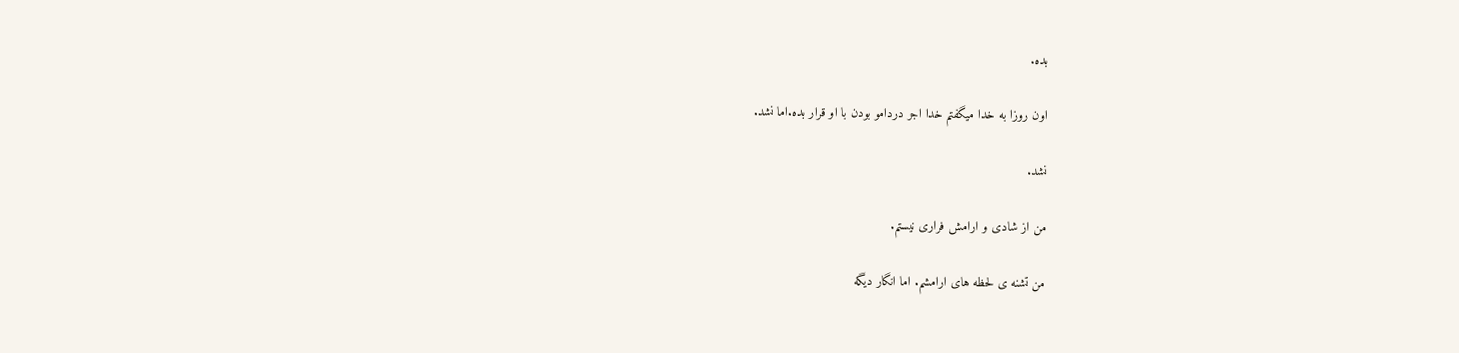بده.

اون روزا به خدا میگفتم خدا اجر دردامو بودن با او قرار بده.اما نشد.

نشد.

من از شادی و ارامش فراری نیستم.

من تشنه ی لحظه های ارامشم. اما انگار دیگه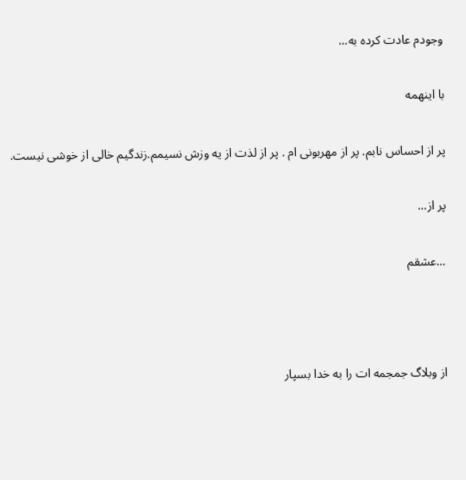وجودم عادت کرده به...

با اینهمه

پر از احساس نابم. پر از مهربونی ام . پر از لذت از یه وزش نسیمم.زندگیم خالی از خوشی نیست.

پر از...

...عشقم



از وبلاگ جمجمه ات را به خدا بسپار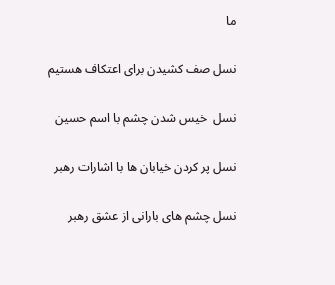ما

نسل صف کشیدن برای اعتکاف هستیم

نسل  خیس شدن چشم با اسم حسین

نسل پر کردن خیابان ها با اشارات رهبر

نسل چشم های بارانی از عشق رهبر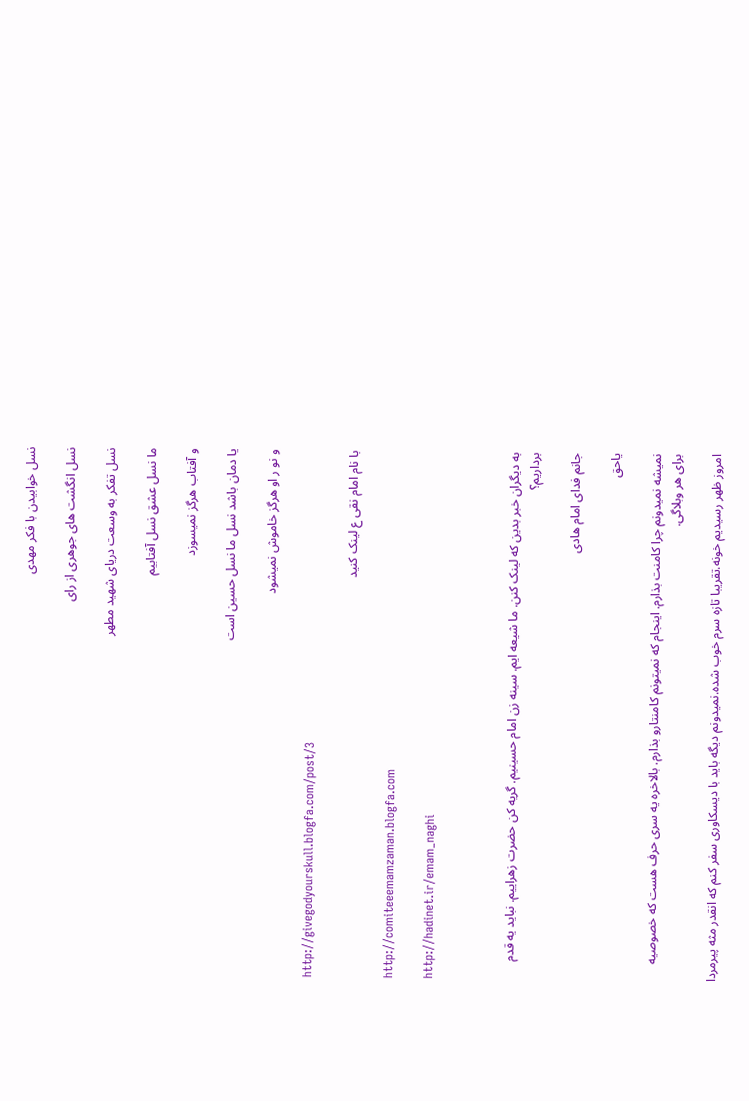نسل خوابیدن با فکر مهدی

نسل انگشت های جوهری از رای

نسل تفکر به وسعت دریای شهید مطهر

ما نسل عشق نسل آفتابیم

و آفتاب هرگز نمیسوزد

یا دمان باشد نسل ما نسل حسین است

و نو ر او هرگز خاموش نمیشود

http://givegodyourskull.blogfa.com/post/3

با نام امام نقی ع لینک کنید

http://comiteeemamzaman.blogfa.com

http://hadinet.ir/emam_naghi



به دیگران خبر بدین که لینک کنن. ما شیعه ایم. سینه زن امام حسینیم. گریه کن حضرت زهراییم. نباید یه قدم برداریم؟

جانم فدای امام هادی

یاحق

نمیشه نمیدونم چرا کامنت بذارم. اینجام که نمیتونم کامنتارو بذارم. بالاخره یه سری حرف هست که خصوصیه برای هر وبلاگی.

امروز ظهر رسیدیم خونه.تقریبا تازه سرم خوب شده.نمیدونم دیگه باید با دیسکاوری سفر کنم که انقدر مثه پیرمردا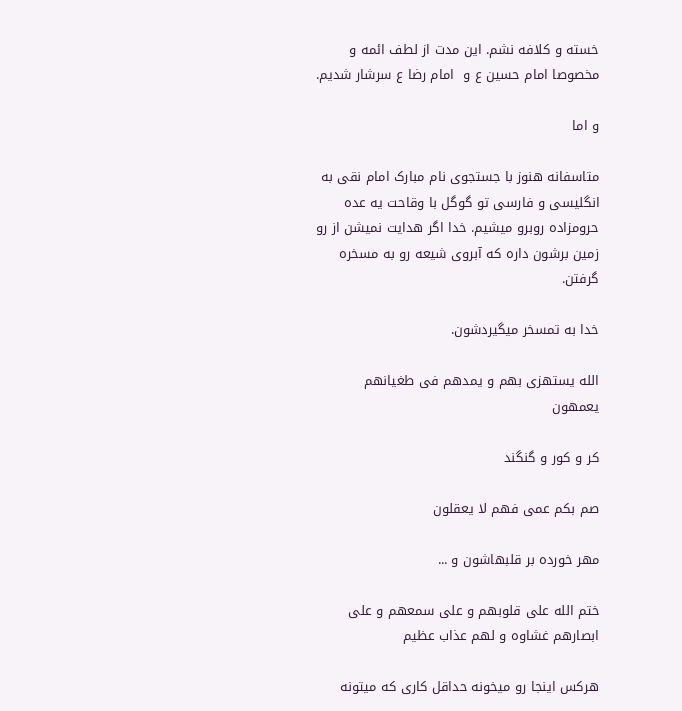خسته و کلافه نشم. این مدت از لطف ائمه و مخصوصا امام حسین ع و  امام رضا ع سرشار شدیم.

و اما

متاسفانه هنوز با جستجوی نام مبارک امام نقی به انگلیسی و فارسی تو گوگل با وقاحت یه عده حرومزاده روبرو میشیم. خدا اگر هدایت نمیشن از رو زمین برشون داره که آبروی شیعه رو به مسخره گرفتن.

خدا به تمسخر میگیردشون.

الله یستهزی بهم و یمدهم فی طغیانهم یعمهون

کر و کور و گنگند

صم بکم عمی فهم لا یعقلون

مهر خورده بر قلبهاشون و ...

ختم الله علی قلوبهم و علی سمعهم و علی ابصارهم غشاوه و لهم عذاب عظیم

هرکس اینجا رو میخونه حداقل کاری که میتونه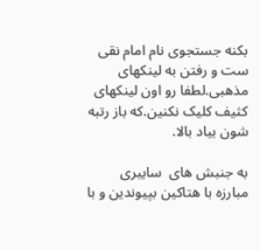بکنه جستجوی نام امام نقی ست و رفتن به لینکهای مذهبی.لطفا رو اون لینکهای کثیف کلیک نکنین.که باز رتبه شون بیاد بالا.

به جنبش های  سایبری مبارزه با هتاکین بپیوندین و با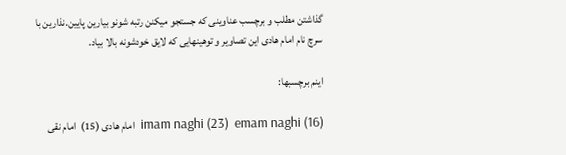گذاشتن مطلب و برچسب عناوینی که جستجو میکنن رتبه شونو بیارین پایین.نذارین با سرچ نام امام هادی این تصاویر و توهینهایی که لایق خودشونه بالا بیاد.

اینم برچسبها:

imam naghi (23)  emam naghi (16)  امام هادی (15)  امام نقی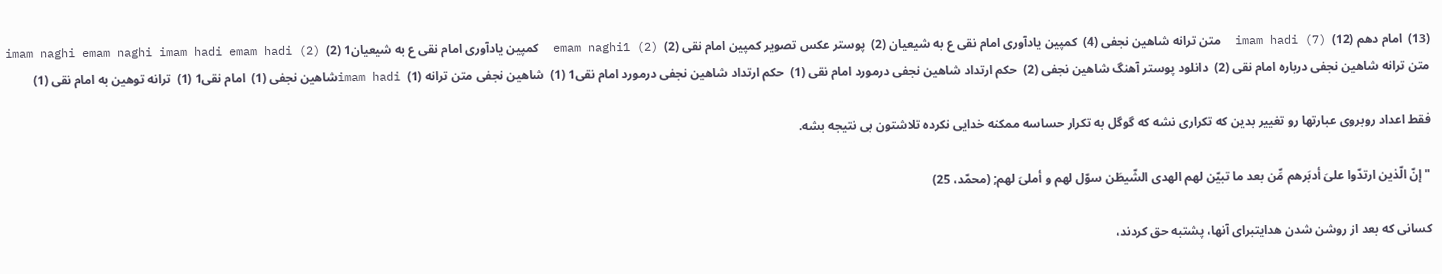(13)  امام دهم (12)  imam hadi (7)  متن ترانه شاهین نجفی (4)  کمپین یادآوری امام نقی ع به شیعیان (2)  پوستر عکس تصویر کمپین امام نقی (2)  emam naghi1 (2)  کمپین یادآوری امام نقی ع به شیعیان1 (2)  imam naghi emam naghi imam hadi emam hadi (2)  متن ترانه شاهین نجفی درباره امام نقی (2)  دانلود پوستر آهنگ شاهین نجفی (2)  حکم ارتداد شاهین نجفی درمورد امام نقی (1)  حکم ارتداد شاهین نجفی درمورد امام نقی1 (1)  شاهین نجفی متن ترانه (1)  imam hadiشاهین نجفی (1)  امام نقی1 (1)  ترانه توهین به امام نقی (1)

فقط اعداد روبروی عبارتها رو تغییر بدین که تکراری نشه که گوگل به تکرار حساسه ممکنه خدایی نکرده تلاشتون بی نتیجه بشه.

"إن‌ّ الّذین ارتدّوا علی‌َ أدبَرهم مِّن بعد ما تبیّن لهم الهدی الشّیطَن سوّل لهم و أملی‌َ لهم‌; (محمّد، 25)

كسانى كه بعد از روشن شدن هدايتبراى آنها، پشتبه حق كردند،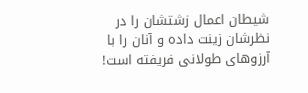شيطان اعمال زشتشان را در نظرشان زينت داده و آنان را با آرزوهاى طولانى فريفته است!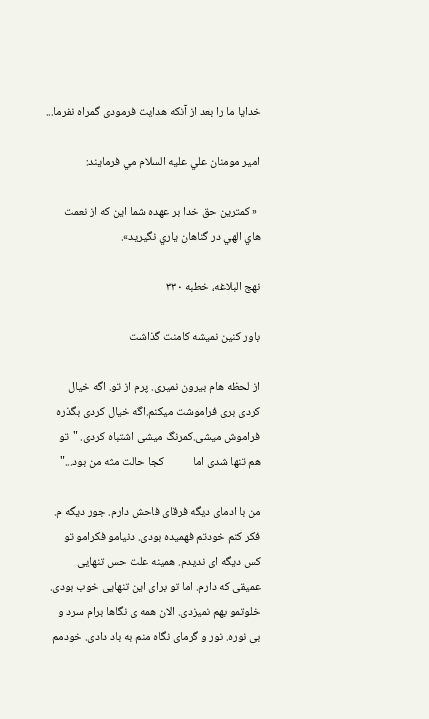خدایا ما را بعد از آنکه هدایت فرمودی گمراه نفرما...

امير مومنان علي عليه السلام مي فرمايند:

 « کمترین حق خدا بر عهده شما اين که از نعمت هاي الهي در گناهان ياري نگيريد».

نهج البلاغه، خطبه ۳۳۰

باور کنین نمیشه کامنت گذاشت

از لحظه هام بیرون نمیری. پرم از تو. اگه خیال کردی بری فراموشت میکنم.اگه خیال کردی بگذره فراموش میشی.کمرنگ میشی اشتباه کردی. "تو هم تنها شدی اما           کجا حالت مثه من بود..."

من با ادمای دیگه فرقای فاحش دارم. جور دیگه م. فکر کنم خودتم فهمیده بودی. دنیامو فکرامو تو کس دیگه ای ندیدم. همینه علت حس تنهایی  عمیقی که دارم. اما تو برای این تنهایی خوب بودی. خلوتمو بهم نمیزدی. الان همه ی نگاها برام سرد و بی نوره. نور و گرمای نگاه منم به باد دادی. خودمم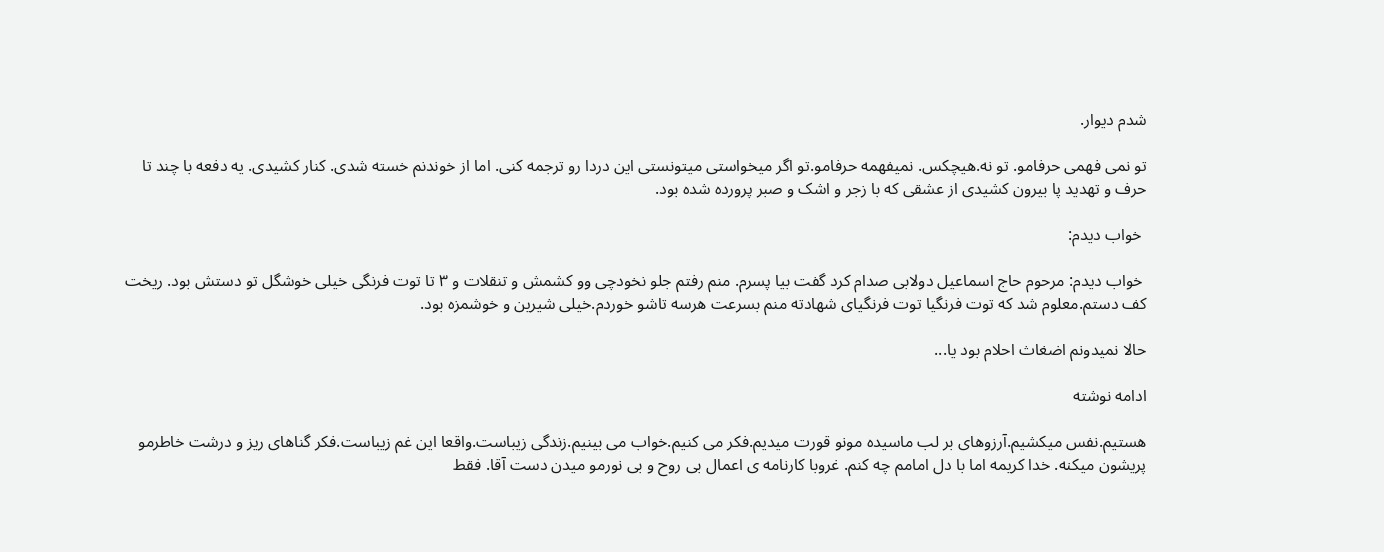شدم دیوار.

تو نمی فهمی حرفامو. تو نه.هیچکس. نمیفهمه حرفامو.تو اگر میخواستی میتونستی این دردا رو ترجمه کنی. اما از خوندنم خسته شدی. کنار کشیدی. یه دفعه با چند تا حرف و تهدید پا بیرون کشیدی از عشقی که با زجر و اشک و صبر پرورده شده بود.

 خواب دیدم:

 خواب دیدم: مرحوم حاج اسماعیل دولابی صدام کرد گفت بیا پسرم. منم رفتم جلو نخودچی وو کشمش و تنقلات و ۳ تا توت فرنگی خیلی خوشگل تو دستش بود. ریخت کف دستم.معلوم شد که توت فرنگیا توت فرنگیای شهادته منم بسرعت هرسه تاشو خوردم.خیلی شیرین و خوشمزه بود.

حالا نمیدونم اضغاث احلام بود یا...

ادامه نوشته

هستیم.نفس میکشیم.آرزوهای بر لب ماسیده مونو قورت میدیم.فکر می کنیم.خواب می بینیم.زندگی زیباست.واقعا این غم زیباست.فکر گناهای ریز و درشت خاطرمو پریشون میکنه. خدا کریمه اما با دل امامم چه کنم. غروبا کارنامه ی اعمال بی روح و بی نورمو میدن دست آقا. فقط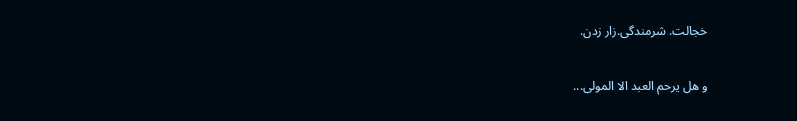خجالت. شرمندگی.زار زدن.

و هل یرحم العبد الا المولی...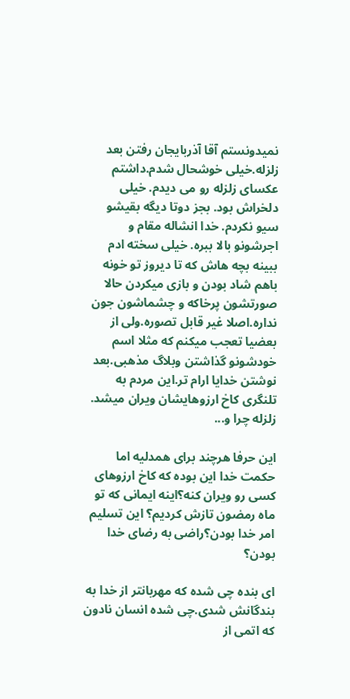نمیدونستم آقا آذربایجان رفتن بعد زلزله.خیلی خوشحال شدم.داشتم عکسای زلزله رو می دیدم. خیلی دلخراش بود. بجز دوتا دیگه بقیشو سیو نکردم. خدا انشاله مقام و اجرشونو بالا ببره. خیلی سخته ادم ببینه بچه هاش که تا دیروز تو خونه باهم شاد بودن و بازی میکردن حالا صورتشون پرخاکه و چشماشون جون نداره.اصلا غیر قابل تصوره.ولی از بعضیا تعجب میکنم که مثلا اسم خودشونو گذاشتن وبلاگ مذهبی.بعد نوشتن خدایا ارام تر.این مردم به تلنگری کاخ ارزوهایشان ویران میشد. زلزله چرا و...

این حرفا هرچند برای همدلیه اما حکمت خدا این بوده که کاخ ارزوهای کسی رو ویران کنه؟اینه ایمانی که تو ماه رمضون تازش کردیم؟ این تسلیم امر خدا بودن؟راضی به رضای خدا بودن؟

ای بنده چی شده که مهربانتر از خدا به بندگانش شدی.چی شده انسان نادون که اتمی از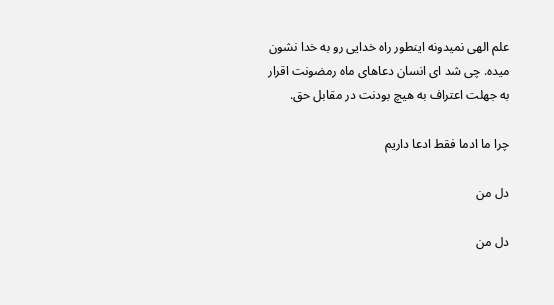علم الهی نمیدونه اینطور راه خدایی رو به خدا نشون میده. چی شد ای انسان دعاهای ماه رمضونت اقرار به جهلت اعتراف به هیچ بودنت در مقابل حق.

چرا ما ادما فقط ادعا داریم

دل من

دل من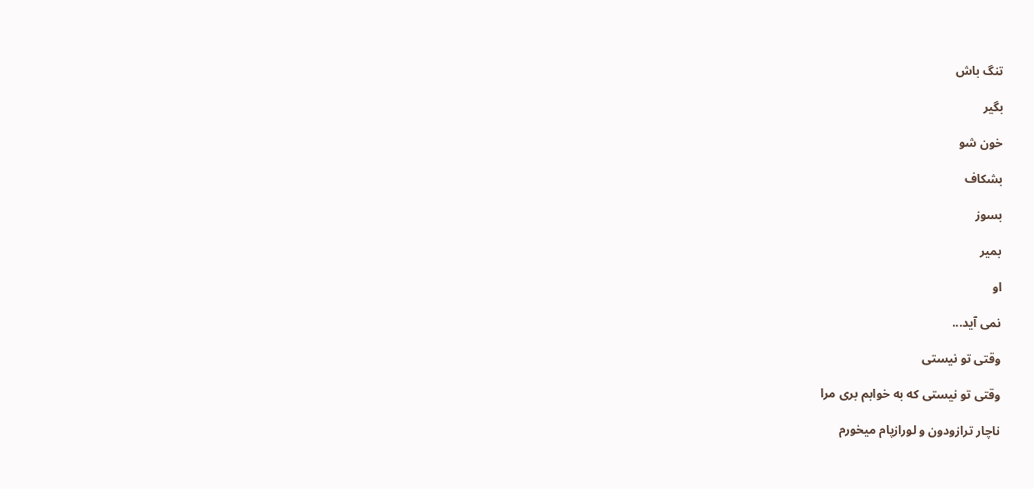تنگ باش

بگیر

خون شو

بشکاف

بسوز

بمیر

او

نمی آید...

وقتی تو نیستی

وقتی تو نیستی که به خوابم بری مرا

ناچار ترازودون و لورازپام میخورم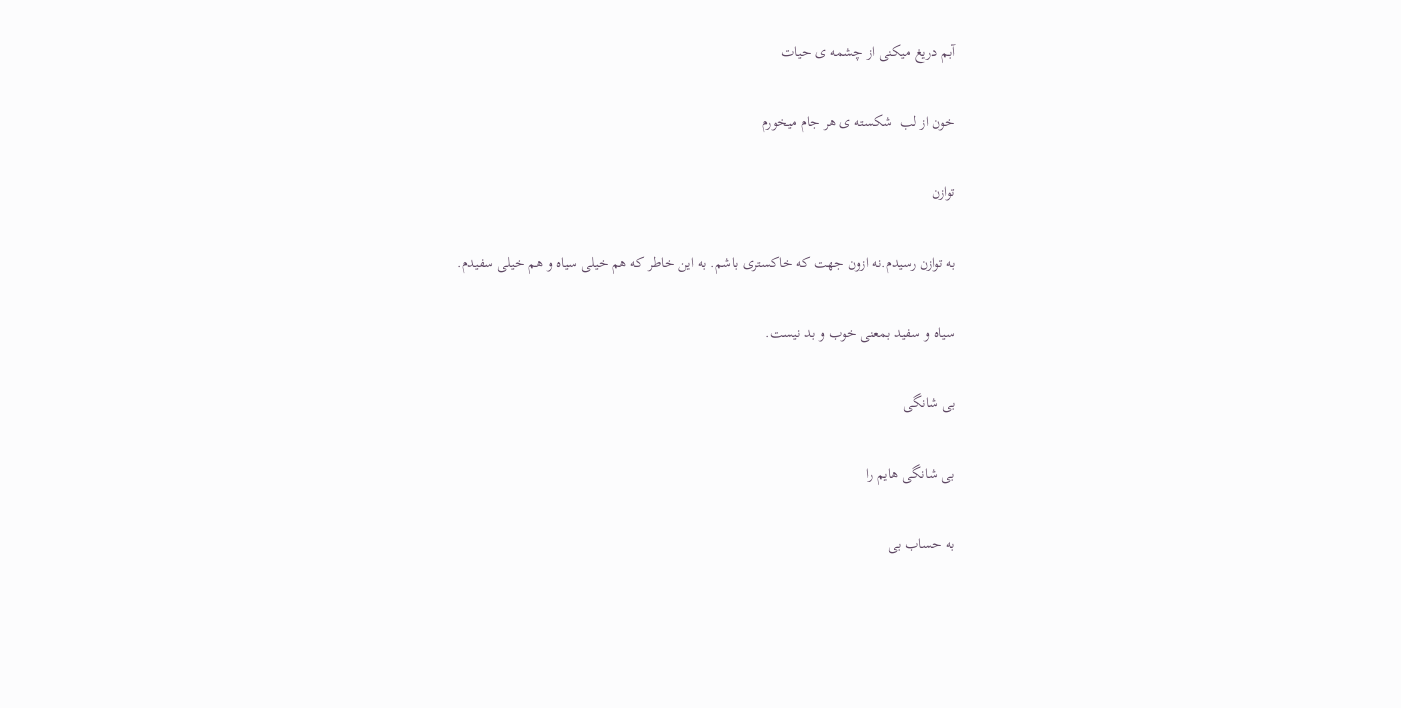آبم دریغ میکنی از چشمه ی حیات

خون از لب  شکسته ی هر جام میخورم

توازن

به توازن رسیدم.نه ازون جهت که خاکستری باشم. به این خاطر که هم خیلی سیاه و هم خیلی سفیدم.

سیاه و سفید بمعنی خوب و بد نیست.

بی شانگی

بی شانگی هایم را

به حساب بی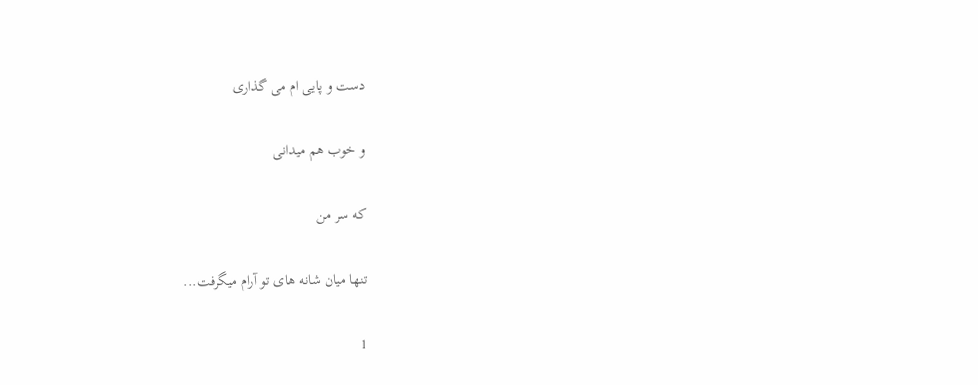دست و پایی ام می گذاری

و خوب هم میدانی

که سر من

تنها میان شانه های تو آرام میگرفت...

1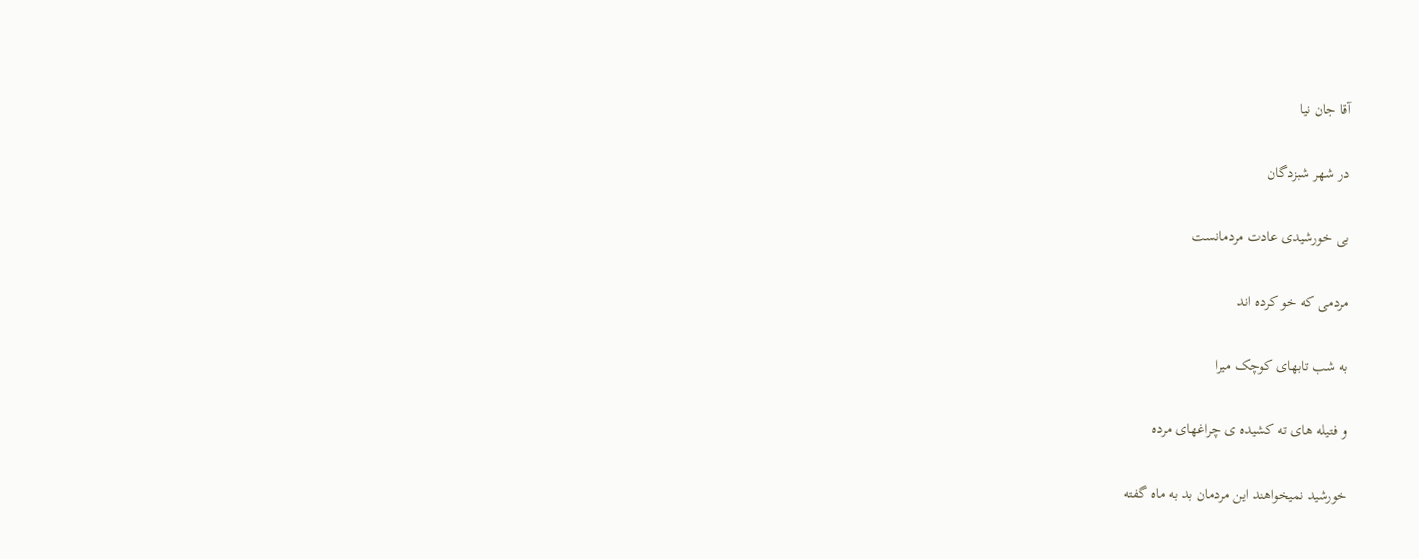آقا جان نیا

در شهر شبزدگان

بی خورشیدی عادت مردمانست

مردمی که خو کرده اند

به شب تابهای کوچک میرا

و فتیله های ته کشیده ی چراغهای مرده

خورشید نمیخواهند این مردمان بد به ماه گفته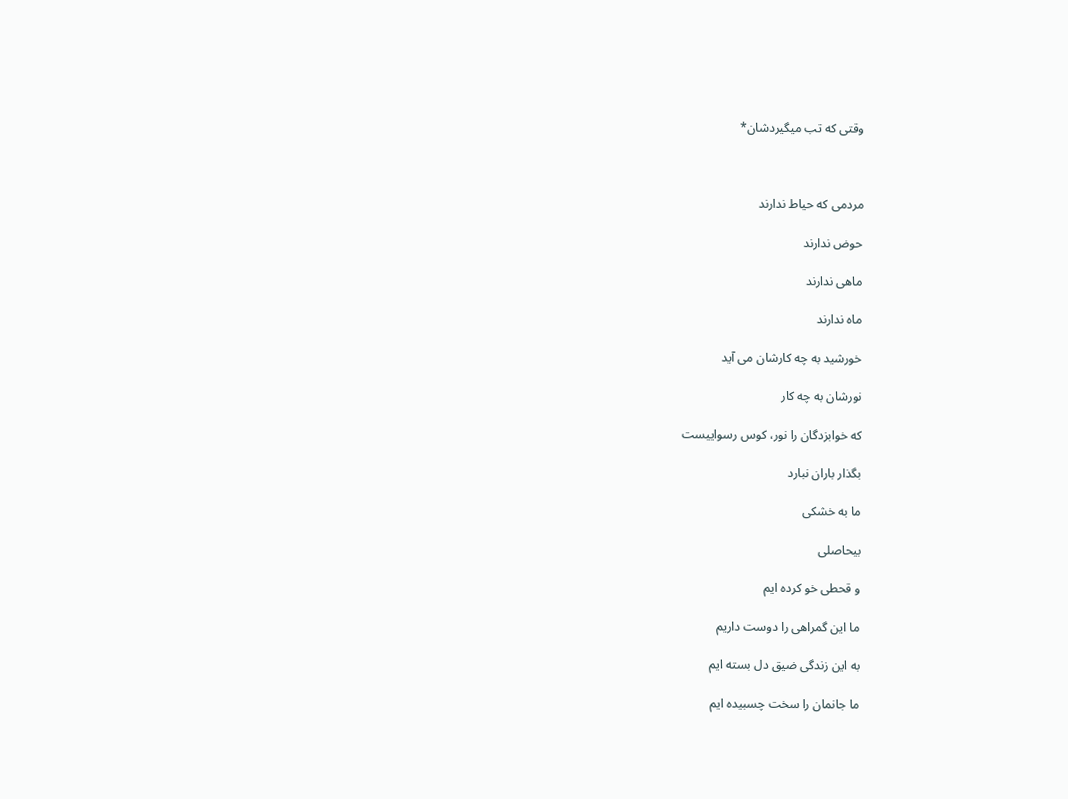وقتی که تب میگیردشان*



مردمی که حیاط ندارند

حوض ندارند

ماهی ندارند

ماه ندارند

خورشید به چه کارشان می آید

نورشان به چه کار

که خوابزدگان را نور، کوس رسواییست

بگذار باران نبارد

ما به خشکی

بیحاصلی

و قحطی خو کرده ایم

ما این گمراهی را دوست داریم

به این زندگی ضیق دل بسته ایم

ما جانمان را سخت چسبیده ایم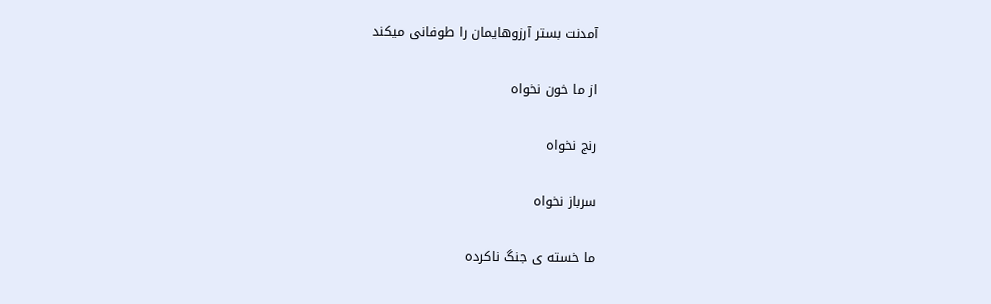آمدنت بستر آرزوهایمان را طوفانی میکند

از ما خون نخواه

رنج نخواه

سرباز نخواه

ما خسته ی جنگ ناکرده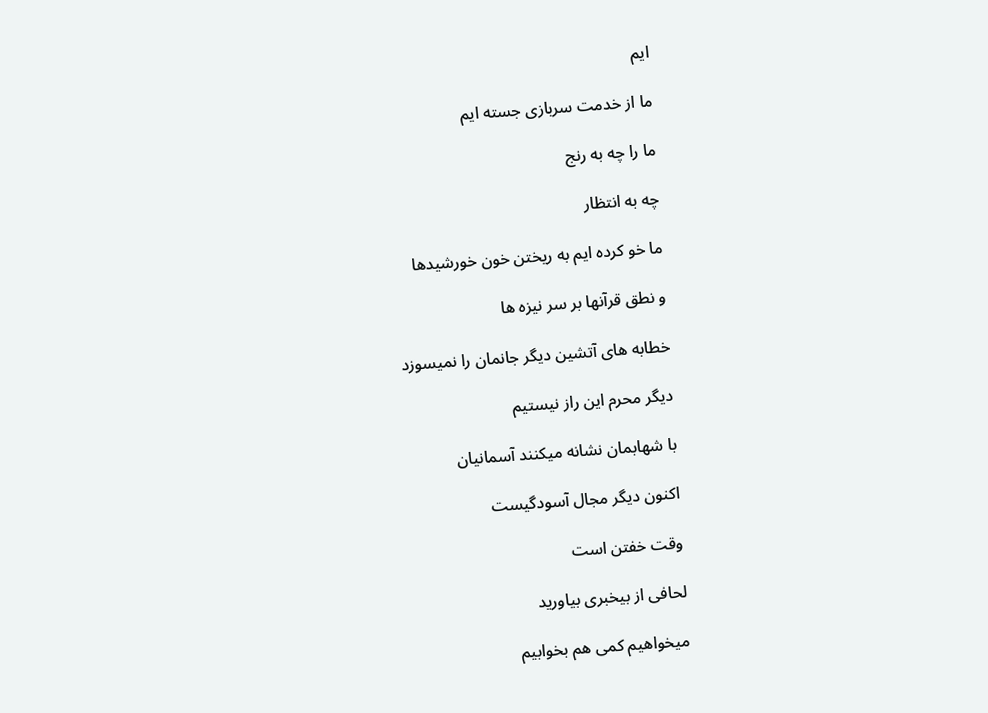ایم

ما از خدمت سربازی جسته ایم

ما را چه به رنج

چه به انتظار

ما خو کرده ایم به ریختن خون خورشیدها

و نطق قرآنها بر سر نیزه ها

خطابه های آتشین دیگر جانمان را نمیسوزد

دیگر محرم این راز نیستیم

با شهابمان نشانه میکنند آسمانیان

اکنون دیگر مجال آسودگیست

وقت خفتن است

لحافی از بیخبری بیاورید

میخواهیم کمی هم بخوابیم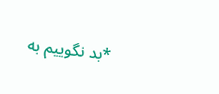*بد نگوییم به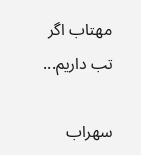مهتاب اگر تب داریم...

سهراب